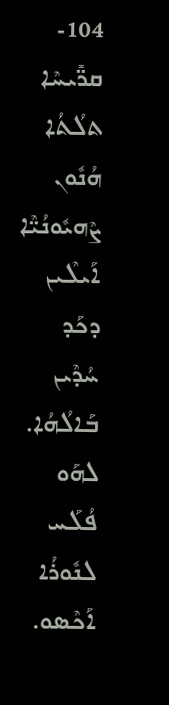104- ܩܪ̈ܺܝܚܶܐ ܬܠܳܬܳܐ ܗܳܢܽܘܢ ܨܶܗܝܽܘܢܳܝ̈ܶܐ ܐܰܝܠܶܝܢ ܕܟܰܕ ܚܳܕܶܝܢ ܒܰܐܠܳܗܳܐ. ܠܗܰܘ ܦܳܠܰܚ ܠܢܽܘܪܳܐ ܐܰܟܶܣܘ.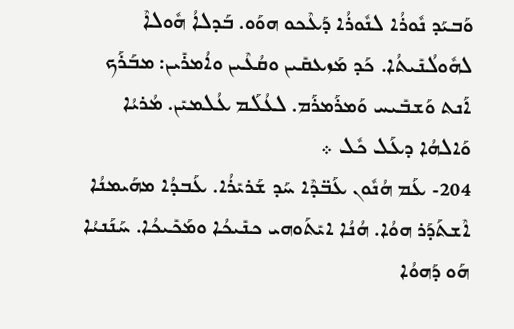ܘܰܒܝܰܕ ܢܽܘܪܳܐ ܠܢܽܘܪܳܐ ܕܰܥܶܟܘ ܗܘܰܘ. ܒܰܕܠܐܳ ܗܽܘܠܐܶ ܠܗܽܘܠܳܢܺܝܬܳܐ. ܟܰܕ ܡܰܙܥܩܺܝܢ ܘܩܳܥܶܝܢ ܘܐܳܡܪܺܝܢ: ܡܒܰܪܰܟ ܐܰܢܬ ܘܰܫܒܺܝܚ ܘܰܡܪܰܡܪܰܡ. ܠܥܳܠܰܡ ܥܳܠܡܝܺܢ. ܡܳܪܝܳܐ ܘܰܐܠܗܳܐ ܕܥܰܠ ܟܽܠ ܀
204- ܥܰܡ ܗܳܢܽܘܢ ܥܰܒ̈ܕܶܐ ܚܰܕ ܫܰܪܝܺܪܳܐ. ܥܰܒܕܳܐ ܡܗܰܝܡܢܳܐ ܐܶܫܬܰܕܰܪ ܗܘܳܐ. ܗܳܢܳܐ ܐܝܺܬܰܘܗܝ ܟܢܺܝܟܳܐ ܘܡܰܟܺܝܟܳܐ. ܚܰܢܰܢܝܳܐ ܗܰܘ ܕܰܗܘܳܐ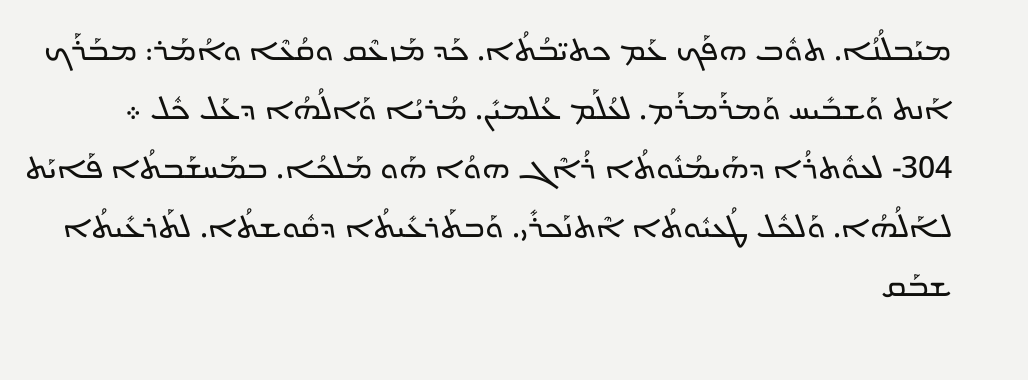ܡܝܰܒܠܳܢܳܐ. ܬܘܽܒ ܗܦܰܟ ܥܰܡ ܟܬܝ̈ܒܳܬܳܐ. ܟܰܕ ܡܰܙܥܶܩ ܘܩܳܥܶܐ ܘܐܳܡܰܪ: ܡܒܰܪܰܟ ܐܰܢܬ ܘܰܫܒܺܝܚ ܘܰܡܪܰܡܪܰܡ. ܠܥܳܠܰܡ ܥܳܠܡܝܺܢ. ܡܳܪܝܳܐ ܘܰܐܠܳܗܳܐ ܕܥܰܠ ܟܽܠ ܀
304- ܠܥܘܽܬܪܳܐ ܕܗܰܝܡܳܢܽܘܬܳܐ ܪܳܐܶܓ ܗܘܳܐ ܗܰܘ ܡܰܠܟܳܐ. ܒܡܰܚܫܰܒܬܳܐ ܦܰܐܝܰܬ ܠܐܰܠܳܗܳܐ. ܘܰܠܟܽܠ ܛܳܥܝܽܘܬܳܐ ܐܶܬܢܰܟܪܺܝ. ܘܰܒܬܰܪܥܺܝܬܳܐ ܕܩܽܘܫܬܳܐ. ܠܬܰܪܥܺܝܬܳܐ ܫܒܰܩ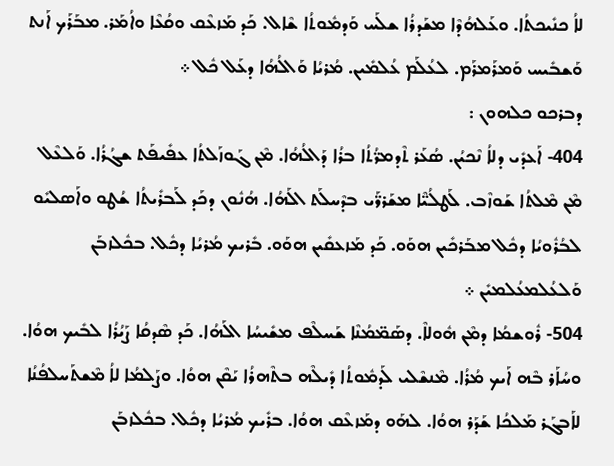ܠܐܳ ܟܢܺܝܟܬܳܐ. ܘܥܰܠܗܳܕܶܐ ܡܫܰܕܪܳܐ ܫܠܰܚ ܘܰܕܡܽܘܬܳܐ ܫܶܐܠ. ܟܰܕ ܡܰܙܥܶܩ ܘܩܳܥܶܐ ܘܐܳܡܰܪ. ܡܒܰܪܰܟ ܐܰܢܬ ܘܰܫܒܺܝܚ ܘܰܡܪܰܡܪܰܡ. ܠܥܳܠܰܡ ܥܳܠܡܺܝܢ. ܡܳܪܝܳܐ ܘܰܐܠܳܗܳܐ ܕܥܰܠ ܟܽܠ ܀
ܕܒܪܟܘ ܟܠܗܘܢ :
404- ܐܰܥܕܺܝ ܕܠܐܳ ܢܶܟܝܳܢ. ܣܳܥܰܪ ܬܶܕܡܪ̈ܳܬܳܐ ܒܪܳܐ ܕܰܐܠܳܗܳܐ. ܡܶܢ ܓܰܘܙܰܠܬܳܐ ܥܦܺܝܦܰܬ ܫܓܳܪܳܐ. ܘܰܠܥܶܠ ܡܶܢ ܡܶܠܬܳܐ ܫܰܘܙܶܒ. ܠܰܛܠܳܝ̈ܶܐ ܡܫܰܪܪ̈ܰܝ ܒܕܶܚܠܰܬ ܐܠܰܗܳܐ. ܗܳܢܽܘܢ ܕܟܰܕ ܠܰܒܪܺܝܬܳܐ ܫܳܛܘ ܘܐܰܣܠܝܺܘ ܠܒܳܪܽܘܝܳܐ ܕܟܽܠ ܡܒܰܪܟܺܝܢ ܗܘܰܘ. ܟܰܕ ܡܰܙܥܩܺܝܢ ܗܘܰܘ. ܒܺܪܝܟ ܡܳܪܝܳܐ ܕܟܽܠ. ܒܟܽܠܙܒܰܢ ܘܰܠܥܳܠܡܥܳܠܡܝܺܢ ܀
504- ܪܽܘܫܡܳܐ ܕܡܶܢ ܗܽܘܠܐܶ. ܕܣܰܡ̈ܡܳܢܶܐ ܫܰܚܠܶܦ ܡܫܺܝܚܳܐ ܐܠܰܗܳܐ. ܟܰܕ ܣܶܕܩܳܐ ܨܰܝܳܪܳܐ ܠܒܺܝܟ ܗܘܳܐ. ܘܚܳܐܰܪ ܒܶܗ ܐܰܝܟ ܡܳܪܳܐ. ܡܶܢܫܶܠܝ ܠܰܕܡܽܘܬܳܐ ܕܺܝܠܶܗ ܒܬܶܗܪܳܐ ܝܰܩܶܢ ܗܘܳܐ. ܘܨܰܠܡܳܐ ܠܐܳ ܡܶܫܬܰܚܠܦܳܢܳܐ ܠܐܰܒܓܰܪ ܡܰܠܟܳܐ ܫܰܕܰܪ ܗܘܳܐ. ܠܗܰܘ ܕܡܰܙܥܶܩ ܗܘܳܐ. ܒܪܺܝܟ ܡܳܪܝܳܐ ܕܟܽܠ. ܒܟܽܠܙܒܰܢ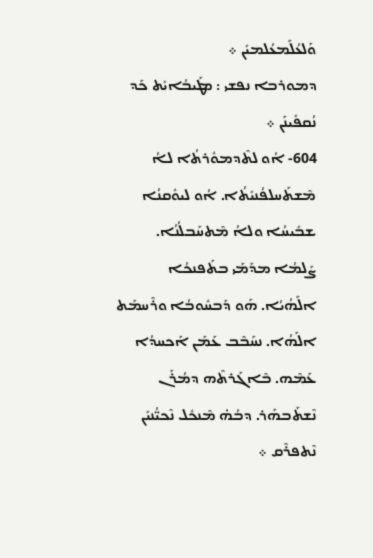ܘܰܠܥܳܠܰܡܥܳܠܡܝܺܢ ܀
ܕܡܘܪܒܐ ܢܦܫܝ : ܡܛܰܝܒܳܐܝܺܬ ܟܰܕ ܢܳܩܦܺܝܢܰܢ ܀
604- ܐܳܘ ܠܬܶܕܡܘܽܪܬܳܐ ܠܐܳ ܡܶܫܬܰܚܠܦܳܢܝܺܬܳܐ. ܐܳܘ ܠܝܘܽܩܢܳܐ ܫܒܺܝܚܳܐ ܘܠܐܳ ܡܶܬܚܰܒܠܳܢܳܐ. ܨܰܠܡܳܐ ܡܕܰܡܰܝ ܒܬܰܦܢܟܳܐ ܐܠܰܗܳܝܳܐ. ܗܰܘ ܕܰܒܚܽܘܒܳܐ ܘܪܶܚܡܰܬ ܐܠܰܗܳܐ. ܢܚܰܒܶܒ ܥܰܡܰܢ ܐܰܟܚܕܳܐ ܥܰܡܶܗ. ܒܶܐܓܰܪܬܶܗ ܕܡܳܪܰܢ ܢܶܫܬܰܒܗܰܪ. ܕܒܳܗ̇ ܡܶܢܟܽܠ ܢܶܟܝ̈ܳܢܝܺܢ ܢܶܬܦܪܶܩ ܀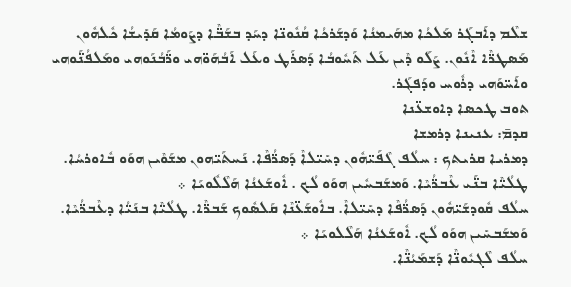ܫܠܶܡ ܕܐܰܒܓܰܪ ܡܰܠܟܳܐ ܡܗܰܝܡܢܳܐ ܘܰܕܫܰܪܟܳܐ ܩܳܢܽܘܢ̈ܐ ܕܚܰܕ ܒܫܰܒ̈ܶܐ ܕܨܰܘܡܳܐ ܩܰܕܺܝܫܳܐ ܟܽܠܗܽܘܢ ܡܰܣܛܪ̈ܶܐ ܐܶܢܽܘܢ. ܨܰܠܰܘ ܕܶܝܢ ܥܰܠ ܬܰܚܽܘܒܳܐ ܕܰܣܪܰܛ ܘܥܰܠ ܐܰܒܳܗܰܘ̈ܗܝ ܘܪ̈ܰܒܳܢܰܘܗܝ ܘܡܰܠܦܳܢ̈ܰܘܗܝ ܘܐܰܚ̈ܘܰܗܝ ܕܪܽܘܚ ܘܕܰܦܓܰܪ.
ܬܘܒ ܛܟܣܐ ܕܐܘܫܥ̈ܢܐ
ܩܕܡ̄: ܥܢܝܢܐ ܕܪܡܫܐ
ܕܡܪܝܐ ܩܪܝܬܟ : ܚܠܳܦ ܓܶܦܰܝ̈ܗܽܘܢ ܕܚܺܝ̈ܠܐܶ ܕܰܣܪ̈ܳܦܶܐ. ܢܰܚܬܰܝ̈ܗܘܢ ܡܫܰܘܶܝܢ ܗܘܰܘ ܒܽܐܘܪܚܳܐ. ܛܠܳܝ̈ܶܐ ܒܢ̈ܰܝ ܥܶܒܪ̈ܳܝܶܐ. ܘܰܡܫܰܒܚܽܝܢ ܗܘܰܘ ܠܳܟ . ܐܽܘܫܰܥܢܳܐ ܗܰܠܶܠܽܘܝܰܐ ܀
ܚܠܳܦ ܩܽܘܕܫܰܝ̈ܗܽܘܢ ܕܰܣܪ̈ܳܦܶܐ ܕܚܺܝ̈ܠܐܶ. ܒܐܽܘܫܰܥ̈ܢܶܐ ܩܰܠܣܽܘܟ ܫܰܒܪ̈ܶܐ. ܛܠܳܝ̈ܶܐ ܒܢܰܝ̈ܳܐ ܕܥܶܒܪ̈ܳܝܶܐ. ܘܰܡܫܰܒܚܺܝܢ ܗܘܰܘ ܠܳܟ. ܐܽܘܫܰܥܢܳܐ ܗܰܠܶܠܘܝܰܐ ܀
ܚܠܳܦ ܠܶܓܝܽܘܢ̈ܶܐ ܕܰܫܡܰܝܳܢ̈ܶܐ.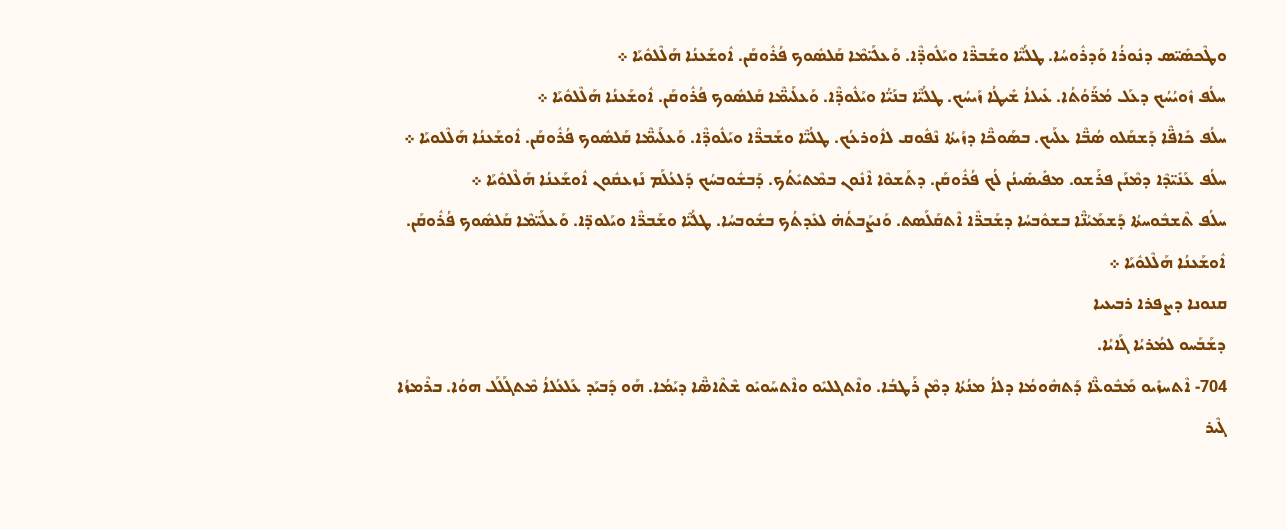ܘܛܶܟܣܺܝ̈ܣ ܕܢܽܘܪܳܐ ܘܰܕܪܽܘܚܳܐ. ܛܠܳܝ̈ܶܐ ܘܫܰܒܪ̈ܶܐ ܘܝܰܠܽܘܕ̈ܶܐ. ܘܰܥܠܰܝ̈ܡܶܐ ܩܰܠܣܽܘܟ ܦܳܪܽܘܩܰܢ. ܐܽܘܫܰܥܢܳܐ ܗܰܠܶܠܘܽܝܰܐ ܀
ܚܠܳܦ ܙܽܘܝܳܚܳܟ ܕܥܰܠ ܡܳܪ̈ܰܘܳܬܳܐ. ܥܺܝܠܐܳ ܫܺܝܛܳܐ ܙܰܝܚܳܟ. ܛܠܳܝ̈ܶܐ ܒܢܰܝ̈ܳܐ ܘܝܰܠܽܘܕ̈ܶܐ. ܘܰܥܠܰܝܡ̈ܶܐ ܩܰܠܣܽܘܟ ܦܳܪܽܘܩܰܢ. ܐܽܘܫܰܥܢܳܐ ܗܰܠܶܠܘܽܝܰܐ ܀
ܚܠܳܦ ܟܺܐܦ̈ܶܐ ܕܰܫܩܰܠܘ ܣܳܒ̈ܶܐ ܥܠܰܝܟ. ܒܣܰܘܟ̈ܶܐ ܕܙܰܝܬܳܐ ܢܶܦܽܘܩ ܠܐܽܘܪܥܳܟ. ܛܠܳܝ̈ܶܐ ܘܫܰܒܪ̈ܶܐ ܘܝܰܠܽܘܕ̈ܶܐ. ܘܰܥܠܰܝܡ̈ܶܐ ܩܰܠܣܽܘܟ ܦܳܪܽܘܩܰܢ. ܐܽܘܫܰܥܢܳܐ ܗܰܠܶܠܘܝܰܐ ܀
ܚܠܳܦ ܥܰܢܺܝ̈ܕܶܐ ܕܡܶܢܰܢ ܦܪܰܫܘ. ܡܦܺܝܣܺܝܢܳܢ ܠܳܟ ܦܳܪܽܘܩܰܢ. ܕܬܰܫܘܶܐ ܐܶܢܽܘܢ ܒܡܶܬܝܺܬܳܟ. ܕܰܒܫܽܘܒܚܳܟ ܕܰܠܥܳܠܰܡ ܢܰܙܥܩܽܘܢ ܐܽܘܫܰܥܢܳܐ ܗܰܠܶܠܘܽܝܰܐ ܀
ܚܠܳܦ ܬܶܫܒܽܘܚܬܳܐ ܕܰܫܡܰܝܳܢ̈ܶܐ ܒܫܘܽܒܚܳܐ ܕܫܰܒܪ̈ܶܐ ܐܶܬܩܰܠܰܣܬ. ܘܰܢܨܰܒܬܳܗ̇ ܠܥܺܕܬܳܟ ܒܫܽܘܒܚܳܐ. ܛܠܳܝ̈ܶܐ ܘܫܰܒܪ̈ܶܐ ܘܝܰܠܘܕ̈ܐ. ܘܰܥܠܰܝ̈ܡܶܐ ܩܰܠܣܽܘܟ ܦܳܪܽܘܩܰܢ. ܐܽܘܫܰܥܢܳܐ ܗܰܠܶܠܘܽܝܰܐ ܀
ܩܢܘܢܐ ܕܨܦܪܐ ܪܒܝܥܝܐ
ܕܫܰܒܰܚܘ ܠܡܳܪܝܳܐ ܓܰܐܝܳܐ.
704- ܐܶܬܚܙܺܝܘ ܡܰܒܽܘܥ̈ܶܐ ܕܰܬܗܽܘܡܳܐ ܕܠܐܳ ܡܢܳܬܳܐ ܕܡܶܢ ܪܰܛܒܳܐ. ܘܐܶܬܓܠܝܺܘ ܘܐܶܬܚܰܘܝܺܘ ܫܶܬܶܐܣ̈ܶܐ ܕܝܰܡܳܐ. ܗܰܘ ܕܰܒܝܰܕ ܥܰܠܥܳܠܐܳ ܡܶܬܓܰܠܰܠ ܗܘܳܐ. ܒܪܶܡܙܳܐ ܓܶܝܪ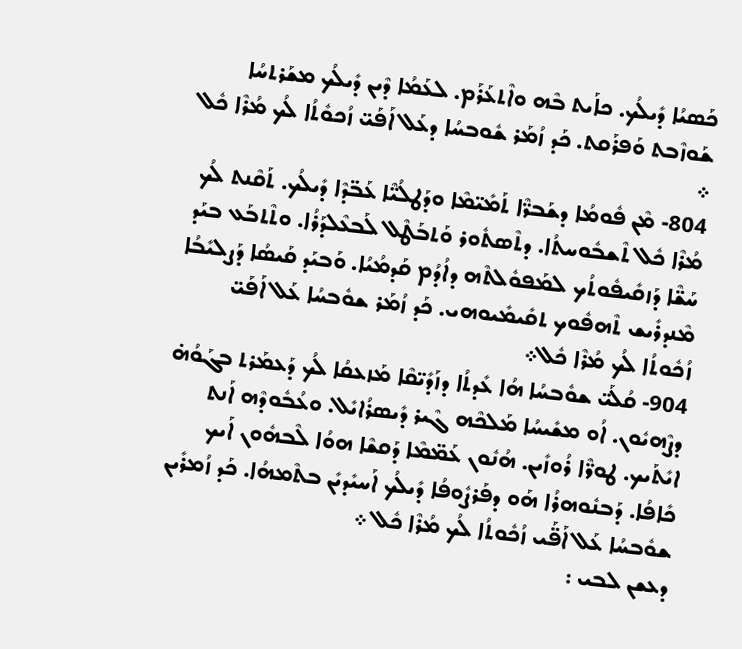ܟܰܣܝܳܐ ܕܺܝܠܳܟ. ܟܐܰܝܬ ܒܶܗ ܘܐܶܬܥܰܪܰܡ. ܠܥܰܡܳܐ ܕܶܝܢ ܕܺܝܠܳܟ ܡܫܰܪܬܚܳܐ ܫܰܘܙܶܒܬ ܘܰܦܪܰܩܬ. ܟܰܕ ܙܳܡܰܪ ܫܽܘܒܚܳܐ ܕܥܰܠ ܐܰܦܰܝ̈ ܙܳܟܘܽܬܳܐ ܠܳܟ ܡܳܪܶܐ ܟܽܠ ܀
804- ܡܶܢ ܦܽܘܡܳܐ ܕܫܰܒܪ̈ܶܐ ܬܰܡܺܝ̈ܡܶܐ ܘܕܰܛܠܳܝ̈ܶܐ ܥܰܒ̈ܕܶܐ ܕܺܝܠܳܟ. ܬܰܩܶܢܬ ܠܳܟ ܡܳܪܶܐ ܟܽܠ ܬܶܫܒܽܘܚܬܳܐ. ܕܬܶܣܬܽܘܪ ܘܰܬܒܰܛܶܠ ܠܰܒܥܶܠܕܰܪܳܐ. ܘܬܶܬܒܰܥ ܒܝܰܕ ܚܰܫ̈ܶܐ ܕܰܙܩܺܝܦܽܘܬܳܟ ܠܡܰܦܘܽܠܬܶܗ ܕܐܳܕܳܡ ܩܰܕܡܳܝܳܐ. ܘܰܒܝܰܕ ܩܰܝܣܳܐ ܕܰܨܠܝܺܒܳܐ ܡܶܢܕܪܺܝܫ ܬܶܗܦܽܘܟ ܬܩܺܝܡܺܝܘܗܝ. ܟܰܕ ܙܳܡܰܪ ܫܘܽܒܚܳܐ ܥܰܠ ܐܰܦܰܝ̈ ܙܳܟܽܘܬܳܐ ܠܳܟ ܡܳܪܶܐ ܟܽܠ܀
904- ܩܳܠܰܝ̈ ܫܘܽܒܚܳܐ ܗܳܐ ܥܺܕܬܳܐ ܕܙܰܕܺܝ̈ܩܶܐ ܡܰܙܥܩܳܐ ܠܳܟ ܕܰܥܡܰܪܬ ܒܓܰܘܳܗ̇ ܕܨܶܗܝܽܘܢ. ܐܳܘ ܡܫܺܝܚܳܐ ܡܰܠܟܶܗ ܓܶܝܪ ܕܺܝܣܪܳܐܝܺܠ. ܘܥܳܒܽܘܕܶܗ ܐܰܢܬ ܐܝܺܬܰܝܟ. ܛܘܪ̈ܶܐ ܪܳܘܙܺܝܢ. ܗܳܢܽܘܢ ܥܰܡ̈ܡܶܐ ܕܰܩܫܶܐ ܗܘܳܐ ܠܶܒܗܽܘܢ ܐܰܝܟ ܟܺܐܦܳܐ. ܕܰܒܢܽܘܗܪܳܐ ܗܰܘ ܕܦܰܪܨܽܘܦܳܐ ܕܺܝܠܳܟ ܐܰܚܝܺܕܝܺܢ ܒܬܶܡܗܳܐ. ܟܰܕ ܙܳܡܪܺܝܢ ܫܘܽܒܚܳܐ ܥܰܠ ܐܰܦ̈ܰܝ ܙܳܟܽܘܬܳܐ ܠܳܟ ܡܳܪܶܐ ܟܽܠ ܀
ܕܥܫܢ ܠܒܝ :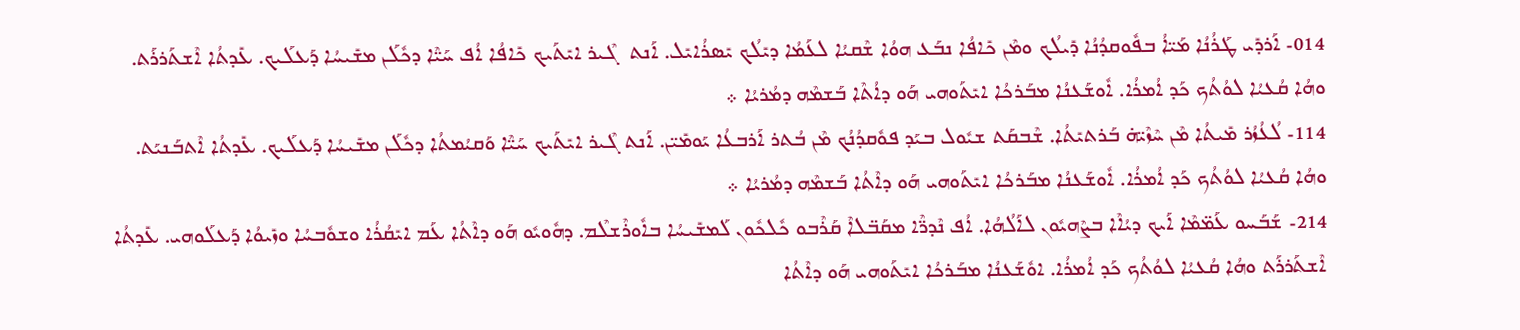014- ܐܰܪܕܺܝ ܛܰܪܳܢܳܐ ܡܰܝ̈ܐܳ ܒܦܽܘܩܕܳܢܳܐ ܕܺܝܠܳܟ ܘܡܶܢ ܟܺܐܦܳܐ ܢܒܰܥ ܗܘܳܐ ܫܶܩܝܳܐ ܠܥܰܡܳܐ ܕܝܺܠܳܟ ܝܺܣܪܳܐܝܺܠ. ܐܰܢܬ  ܓܶܝܪ ܐܝܺܬܰܝܟ ܟܺܐܦܳܐ ܐܳܦ ܚܰܝ̈ܶܐ ܕܟܽܠܰܢ ܡܫܺܝܚܳܐ ܕܰܥܠܰܝܟ. ܥܺܕܬܳܐ ܐܶܫܬܰܪܪܰܬ. ܘܗܳܐ ܩܳܥܝܳܐ ܠܘܳܬܳܟ ܟܰܕ ܐܳܡܪܳܐ. ܐܽܘܫܰܥܢܳܐ ܡܒܰܪܟܳܐ ܐܝܺܬܰܘܗܝ ܗܰܘ ܕܐܳܬܶܐ ܒܰܫܡܶܗ ܕܡܳܪܝܳܐ ܀
114- ܠܳܥܳܙܳܪ ܡܺܝܬܳܐ ܡܶܢ ܚܶܙܶܝ̈ܗ̇ ܒܰܪܬܝܺܬܳܐ. ܫܶܒܩܰܬ ܫܝܽܘܠ ܒܝܰܕ ܦܘܽܩܕܳܢܳܟ ܡܶܢ ܒܳܬܪ ܐܰܪܒܥܳܐ ܝܰܘܡܺܝ̈ܢ. ܐܰܢܬ ܓܶܝܪ ܐܝܺܬܰܝܟ ܚܰܝ̈ܶܐ ܘܰܩܝܳܡܬܳܐ ܕܟܽܠܰܢ ܡܫܺܝܚܳܐ ܕܰܥܠܰܝܟ. ܥܺܕܬܳܐ ܐܶܬܒܰܢܝܰܬ. ܘܗܳܐ ܩܳܥܝܳܐ ܠܘܳܬܳܟ ܟܰܕ ܐܳܡܪܳܐ. ܐܽܘܫܰܥܢܳܐ ܡܒܰܪܟܳܐ ܐܝܺܬܰܘܗܝ ܗܰܘ ܕܐܶܬܳܐ ܒܰܫܡܶܗ ܕܡܳܪܝܳܐ ܀
214- ܫܰܒܰܚܘ ܥܰܡ̈ܡܶܐ ܐܰܝܟ ܕܝܳܐܶܐ ܒܨܶܗܝܽܘܢ ܠܐܰܠܳܗܳܐ. ܐܳܦ ܢܶܕܪ̈ܶܐ ܡܩܰܒ̈ܠܐܶ ܩܰܪܶܒܘ ܟܽܠܟܽܘܢ ܠܰܡܫܺܝܚܳܐ ܒܐܽܘܪܶܫܠܶܡ. ܕܗܽܘܝܽܘ ܗܰܘ ܕܐܶܬܳܐ ܥܰܡ ܐܝܺܩܳܪܳܐ ܘܫܘܽܒܚܳܐ ܘܙܺܝܘܳܐ ܕܰܥܠܰܘܗܝ. ܥܺܕܬܳܐ ܐܶܫܬܰܪܪܰܬ ܘܗܳܐ ܩܳܥܝܳܐ ܠܘܳܬܳܟ ܟܰܕ ܐܳܡܪܳܐ. ܐܘܽܫܰܥܢܳܐ ܡܒܰܪܟܳܐ ܐܝܺܬܰܘܗܝ ܗܰܘ ܕܐܶܬܳܐ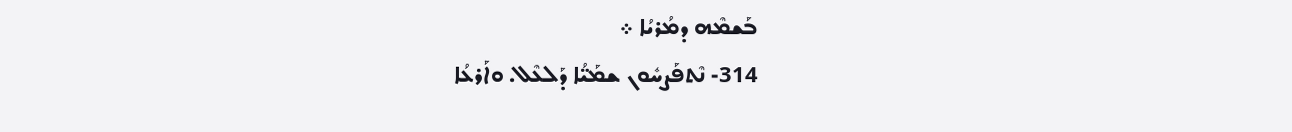ܒܰܫܡܶܗ ܕܡܳܪܝܳܐ ܀
314- ܢܶܬܦܰܨܚܽܘܢ ܫܡܰܝ̈ܳܐ ܕܰܠܥܶܠ. ܘܐܰܪܥܳܐ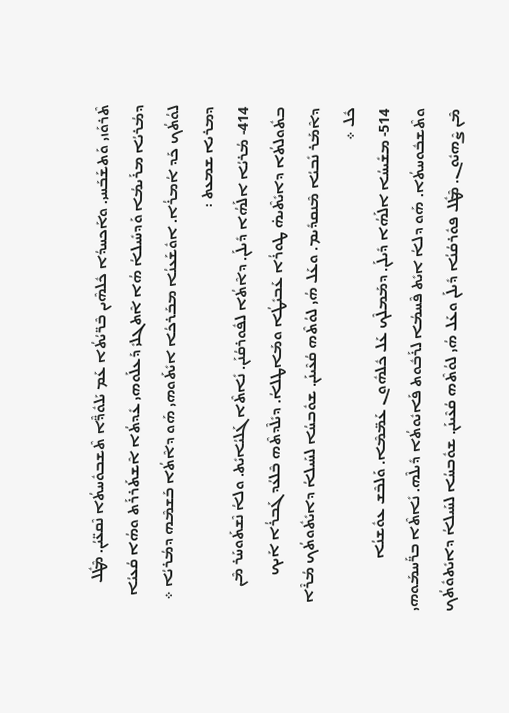ܬܶܪܘܰܙܝ ܘܰܬܫܰܒܰܚܝ. ܘܐܰܟܚܕܳܐ ܟܽܠܗܶܝܢ ܒܶܪ̈ܝܳܬܳܐ ܥܰܡ ܝܰܠܘܽܕ̈ܶܐ ܬܶܫܒܘܽܚܬܳܐ ܢܶܩܥ̈ܝܳܢ. ܡܶܛܽܠ ܕܡܳܪܝܳܐ ܡܪܰܝܡܳܐ ܘܰܕܚܺܝܠܐܳ ܗܳܐ ܐܶܬܓܠܝܺ ܕܰܥܠܰܘܗܝ ܥܺܕܬܳܐ ܐܶܫܬܰܪܪܰܬ ܘܗܳܐ ܩܳܥܝܳܐ ܠܘܳܬܳܟ ܟܰܕ ܐܳܡܪܳܐ. ܐܘܽܫܰܥܢܳܐ ܡܒܰܪܟܳܐ ܐܝܺܬܰܘܗܝ ܗܰܘ ܕܐܶܬܳܐ ܒܰܫܡܶܗ ܕܡܳܪܝܳܐ ܀
ܕܡܪܝܐ ܫܡܥܬ :
414- ܡܳܪܝܳܐ ܐܠܰܗܳܐ ܕܺܝܠܰܢ. ܕܐܶܬܳܐ ܠܦܽܘܪܩܳܢܰܢ. ܢܺܐܬܶܐ ܓܰܠܝܳܐܝܺܬ. ܘܠܐܳ ܢܶܫܬܰܘܚܰܪ ܡܶܢ ܒܬܽܘܠܬܳܐ ܕܐܝܺܬܶܝܗ̇ ܛܘܪܳܐ ܥܰܒܝܺܛܳܐ ܘܡܰܐܛܠܐܳ. ܕܝܺܠܶܕܬܶܗ ܒܶܠܥܳܕ ܓܰܒܪܳܐ ܐܰܝܟ ܕܐܶܡܰܪ ܢܺܒܝܳܐ ܡܶܢܩܕܺܝܡ. ܘܥܰܠ ܗܳܝ ܠܘܳܬܶܗ ܩܳܥܶܝܢܰܢ. ܫܘܽܒܚܳܐ ܠܚܰܝܠܐܳ ܕܐܝܺܬܽܘܬܳܟ ܡܳܪܶܐ ܟܽܠ ܀
514- ܡܫܺܝܚܳܐ ܐܠܰܗܳܐ ܕܺܝܠܰܢ. ܕܡܰܡܠܶܟ ܥܰܠ ܟܽܠܗܽܘܢ ܥܰܡ̈ܡܶܐ. ܘܰܠܒܶܫ ܥܘܽܫܢܳܐ ܘܬܶܫܒܽܘܚܬܳܐ. ܗܰܘ ܕܠܐܳ ܐܝܺܬ ܦܶܚܡܳܐ ܠܪܰܒܽܘܬ ܦܰܐܝܽܘܬܳܐ ܕܺܝܠܶܗ. ܢܺܐܬܶܐ ܒܪ̈ܰܚܡܰܘܗܝ ܡܶܢ ܨܶܗܝܽܘܢ. ܡܶܛܽܠ ܦܘܽܪܩܳܢܳܐ ܕܺܝܠܰܢ ܘܥܰܠ ܗܳܝ ܠܘܳܬܶܗ ܩܳܥܶܝܢܰܢ. ܫܘܽܒܚܳܐ ܠܚܰܝܠܐܳ ܕܐܝܺܬܘܽܬܳܟ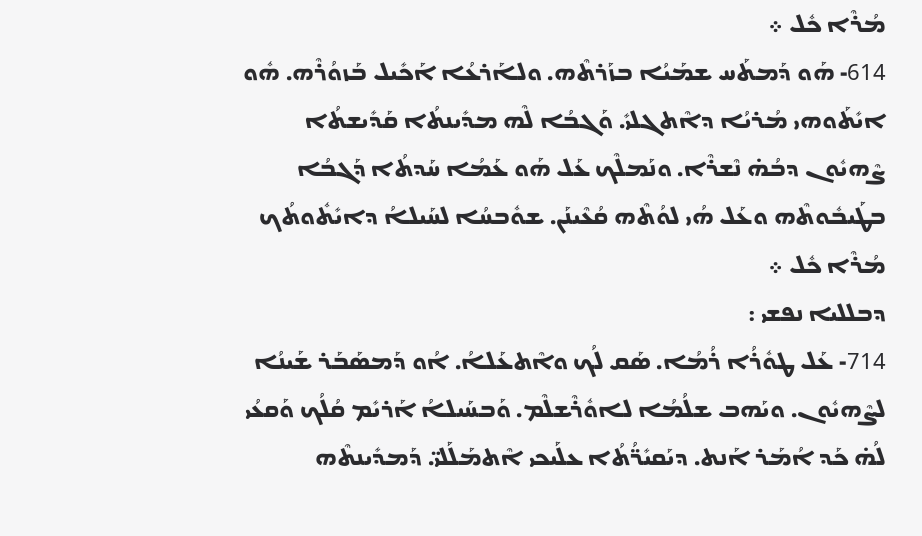ܡܳܪܶܐ ܟܽܠ ܀
614- ܗܰܘ ܕܰܡܬܰܚ ܫܡܰܝܳܐ ܒܙܰܪܬܶܗ. ܘܠܐܰܪܥܳܐ ܐܰܟܺܝܠ ܒܰܙܘܳܪܶܗ. ܗܽܘ ܐܝܺܬܰܘܗܝ ܡܳܪܝܳܐ ܕܐܶܬܓܠܝܺ. ܘܰܓܒܳܐ ܠܶܗ ܡܕܺܝܢܬܳܐ ܩܰܕܺܝܫܬܳܐ ܨܶܗܝܽܘܢ ܕܒܳܗ̇ ܢܶܫܪܶܐ. ܘܢܰܡܠܶܟ ܥܰܠ ܗܰܘ ܥܰܡܳܐ ܚܰܕܬܳܐ ܕܰܓܒܳܐ ܒܛܰܝܒܽܘܬܶܗ ܘܥܰܠ ܗܳܝ ܠܘܳܬܶܗ ܩܳܥܶܝܢܰܢ. ܫܘܽܒܚܳܐ ܠܚܰܝܠܐܳ ܕܐܝܺܬܽܘܬܳܟ ܡܳܪܶܐ ܟܽܠ ܀
ܕܒܠܠܝܐ ܢܦܫܝ :
714- ܥܰܠ ܛܘܽܪܳܐ ܪܳܡܳܐ. ܣܰܩ ܠܳܟ ܘܐܶܬܥܰܠܐܳ. ܐܳܘ ܕܰܡܣܰܒܰܪ ܫܰܝܢܳܐ ܠܨܶܗܝܽܘܢ. ܘܝܰܗܒ ܫܠܳܡܳܐ ܠܐܘܽܪܶܫܠܶܡ. ܘܰܒܚܰܝܠܐܳ ܐܰܪܝܺܡ ܩܳܠܳܟ ܘܰܩܥܳܝ ܠܳܗ̇ ܟܰܕ ܐܳܡܰܪ ܐܰܢܬ. ܕܝܰܩܝܺܪ̈ܳܬܳܐ ܥܠܰܝܟܝ ܐܶܬܡܰܠܰܠܝ̈. ܕܰܡܕܺܝܢܬܶܗ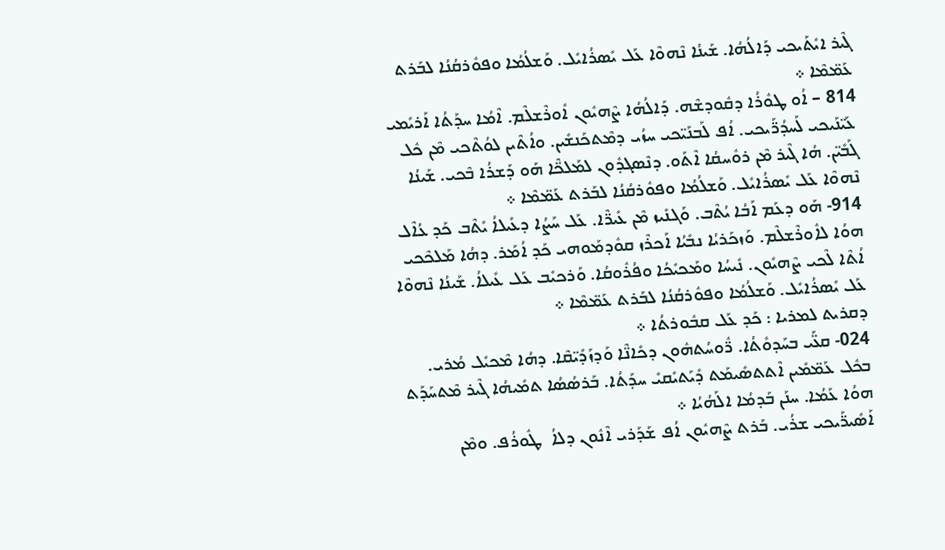ܓܶܝܪ ܐܝܺܬܰܝܟܝ ܕܰܐܠܳܗܳܐ. ܫܰܝܢܳܐ ܢܶܗܘܶܐ ܥܰܠ ܝܺܣܪܳܐܝܺܠ. ܘܰܫܠܳܡܳܐ ܘܦܘܽܪܩܳܢܳܐ ܠܒܰܪܬ ܥܰܡ̈ܡܶܐ ܀
814 – ܐܳܘ ܛܘܽܪܳܐ ܕܩܽܘܕܫܶܗ. ܕܰܐܠܳܗܳܐ ܨܶܗܝܽܘܢ ܐܽܘܪܶܫܠܶܡ. ܐܶܡܳܐ ܚܕܰܬܳܐ ܐܰܪܝܺܡܝ ܥܰܝ̈ܢܰܝܟܝ ܠܰܚܕܳܪ̈ܰܝܟܝ. ܐܳܦ ܠܰܒܢܰܝ̈ܟܝ ܚܙܳܝ ܕܡܶܬܟܰܢܫܺܝܢ. ܘܐܳܬܶܝܢ ܠܘܳܬܶܟܝ ܡܶܢ ܟܽܠ ܓܰܒܺܝ̈ܢ. ܗܳܐ ܓܶܝܪ ܡܶܢ ܪܘܽܚܩܳܐ ܐܶܬܰܘ. ܕܢܶܣܓܕܽܘܢ ܠܡܰܠܟ̈ܶܐ ܗܰܘ ܕܰܫܪܳܐ ܒܶܟܝ. ܫܰܝܢܳܐ ܢܶܗܘܶܐ ܥܰܠ ܝܺܣܪܳܐܝܺܠ. ܘܰܫܠܳܡܳܐ ܘܦܘܽܪܩܳܢܳܐ ܠܒܰܪܬ ܥܰܡ̈ܡܶܐ ܀
914- ܗܰܘ ܕܥܰܡ ܐܰܒܳܐ ܝܳܬܶܒ. ܘܰܓܢܺܝܙ ܡܶܢ ܥܺܝܪ̈ܶܐ. ܥܰܠ ܚܰܨܳܐ ܕܥܺܝܠܐܳ ܝܺܬܶܒ ܟܰܕ ܥܳܐܶܠ ܗܘܳܐ ܠܐܽܘܪܶܫܠܶܡ. ܘܰܙܟܰܪܝܳܐ ܢܒܺܝܳܐ ܐܰܟܪܶܙ ܩܘܽܕܡܰܘܗܝ ܟܰܕ ܐܳܡܰܪ. ܕܗܳܐ ܡܰܠܟܶܟܝ ܐܳܬܶܐ ܠܶܟܝ ܨܶܗܝܺܘܢ. ܢܺܝܚܳܐ ܘܡܰܟܝܺܟܳܐ ܘܦܳܪܽܘܩܳܐ. ܘܰܪܟܝܺܒ ܥܰܠ ܥܺܝܠܐܳ. ܫܰܝܢܳܐ ܢܶܗܘܶܐ ܥܰܠ ܝܺܣܪܳܐܝܺܠ. ܘܰܫܠܳܡܳܐ ܘܦܘܽܪܩܳܢܳܐ ܠܒܰܪܬ ܥܰܡ̈ܡܶܐ ܀
ܕܩܪܝܬ ܠܡܪܝܐ : ܟܰܕ ܥܰܠ ܩܒܽܘܪܬܳܐ ܀
024- ܩܥ̈ܰܝ ܒܚܰܕܘܽܬܳܐ. ܪ̈ܽܘܚܳܬܗܽܘܢ ܕܟܺܐܢ̈ܶܐ ܘܰܕܙܰܕܺܝ̈ܩܶܐ. ܕܗܳܐ ܡܶܟܝܺܠ ܡܳܪܝ. ܒܟܽܠ ܥܰܡ̈ܡܺܝܢ ܐܶܬܬܣܺܝܡܰܬ ܕܺܝܰܬܝܺܩܝܺ ܚܕܰܬܳܐ. ܒܰܪܣܳܣܳܐ ܬܡܺܝܗܳܐ ܓܶܝܪ ܡܶܬܚܰܕܰܬ ܗܘܳܐ ܥܰܡܳܐ. ܚܢܰܢ ܒܰܕܡܳܐ ܐܠܰܗܳܝܳܐ ܀
ܐܰܣܺܝܪ̈ܰܝܟܝ ܫܪܳܝ. ܒܰܪܬ ܨܶܗܝܽܘܢ ܐܳܦ ܫܰܕܰܪܝ ܐܶܢܽܘܢ ܕܠܐܳ  ܛܽܘܪܳܦ. ܘܡܶܢ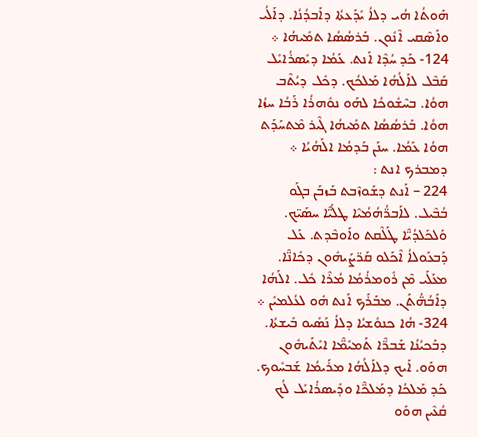ܗܰܘܬܳܐ ܗܳܝ ܕܠܐܳ ܝܺܕܰܥܬܳܐ ܕܐܰܒܕܳܢܳܐ. ܕܐܰܠܳܝ ܘܐܰܣܶܩܝ ܐܶܢܽܘܢ. ܒܰܪܣܳܣܳܐ ܬܡܺܝܗܳܐ ܀
124- ܟܰܕ ܚܳܕܶܐ ܐܰܢܬ. ܥܰܡܳܐ ܕܝܺܣܪܳܐܝܺܠ ܩܰܒܶܠ ܠܐܰܠܳܗܳܐ ܡܰܠܟܳܟ. ܕܟܽܠ ܕܝܳܬܶܒ ܗܘܳܐ. ܒܚܶܫܽܘܟܳܐ ܠܗܰܘ ܢܘܽܗܪܳܐ ܪܰܒܳܐ ܚܙܳܐ ܗܘܳܐ. ܒܰܪܣܳܣܳܐ ܬܡܺܝܗܳܐ ܓܶܝܪ ܡܶܬܚܰܕܰܬ ܗܘܳܐ ܥܰܡܳܐ. ܚܢܰܢ ܒܰܕܡܳܐ ܐܠܰܗܳܝܳܐ ܀
ܕܡܒܪܟ ܐܢܬ :
224 – ܐܰܢܬ ܕܫܰܘܙܶܒܬ ܒܰܙܒܰܢ ܒܓܰܘ ܒܳܒܶܝܠ. ܠܐܰܒܪ̈ܳܗܳܡܳܝܶܐ ܛܠܳܝ̈ܶܐ ܚܣܰܝ̈ܟ. ܘܰܠܟܰܠܕܳܝ̈ܶܐ ܛܰܠܶܩܬ ܘܐܰܘܒܶܕܬ. ܥܰܠ ܕܰܒܥܰܘܠܐܳ ܐܶܟܰܠܘ ܩܰܪ̈ܨܰܝܗܽܘܢ ܕܟܺܐܢ̈ܶܐ. ܡܥܰܠܰܝ ܡܶܢ ܪܽܘܡܪܳܡܳܐ ܡܳܪܶܐ ܟܽܠ. ܐܠܰܗܳܐ ܕܐܰܒܳܗ̈ܳܬܰܢ. ܡܒܰܪܰܟ ܐܰܢܬ ܗܽܘ ܠܥܳܠܡܝܺܢ ܀
324- ܗܳܐ ܟܢܘܽܫܝܳܐ ܕܠܐܳ ܢܰܣܺܝܘ ܒܺܝܫܬܳܐ. ܕܒܰܟܝܳܢܳܐ ܫܰܒܪ̈ܶܐ ܬܰܡܝܺܡ̈ܶܐ ܐܝܺܬܰܝܗܽܘܢ ܗܘܰܘ. ܐܰܝܟ ܕܠܐܰܠܳܗܳܐ ܡܪܰܝܡܳܐ ܫܰܒܚܽܘܟ. ܟܰܕ ܡܰܠܟܳܐ ܕܡܰܠܟ̈ܶܐ ܘܕܺܝܣܪܳܐܝܺܠ ܠܳܟ ܩܳܥܶܝܢ ܗܘܰܘ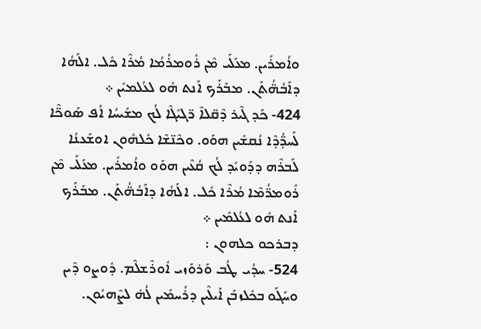ܘܐܳܡܪܺܝܢ. ܡܥܰܠܰܝ ܡܶܢ ܪܽܘܡܪܳܡܳܐ ܡܳܪܶܐ ܟܽܠ. ܐܠܰܗܳܐ ܕܐܰܒܳܗ̈ܳܬܰܢ. ܡܒܰܪܰܟ ܐܰܢܬ ܗܽܘ ܠܥܳܠܡܝܺܢ ܀
424- ܟܰܕ ܓܶܝܪ ܕܶܩ̈ܠܐܶ ܪ̈ܓܝܺܓܶܐ ܠܳܟ ܡܫܺܝܚܳܐ ܐܳܦ ܣܰܘܟ̈ܶܐ ܠܰܚܕ̈ܳܕܶܐ ܢܳܩܫܺܝܢ ܗܘܰܘ. ܘܟܶܢ̈ܫܶܐ ܟܽܠܗܽܘܢ ܐܘܫܰܥܢܳܐ ܠܰܒܪܶܗ ܕܕܰܘܝܺܕ ܠܳܟ ܩܳܥܶܝܢ ܗܘܰܘ ܘܐܳܡܪܺܝܢ. ܡܥܰܠܰܝ ܡܶܢ ܪܽܘܡܪ̈ܳܡܶܐ ܡܳܪܶܐ ܟܽܠ. ܐܠܰܗܳܐ ܕܐܰܒܳܗ̈ܳܬܰܢ. ܡܒܰܪܰܟ ܐܰܢܬ ܗܽܘ ܠܥܳܠܡܺܝܢ ܀
ܕܒܪܟܘ ܟܠܗܘܢ :
524- ܚܕܳܝ ܛܳܒ ܘܰܪܘܰܙܝ ܐܽܘܪܶܫܠܶܡ. ܕܽܘܨܘ ܕܶܝܢ ܘܚܰܓܰܘ ܒܟܽܠܙܒܰܢ ܐܰܝܠܶܝܢ ܕܪܳܚܡܺܝܢ ܠܳܗ̇ ܠܨܶܗܝܽܘܢ.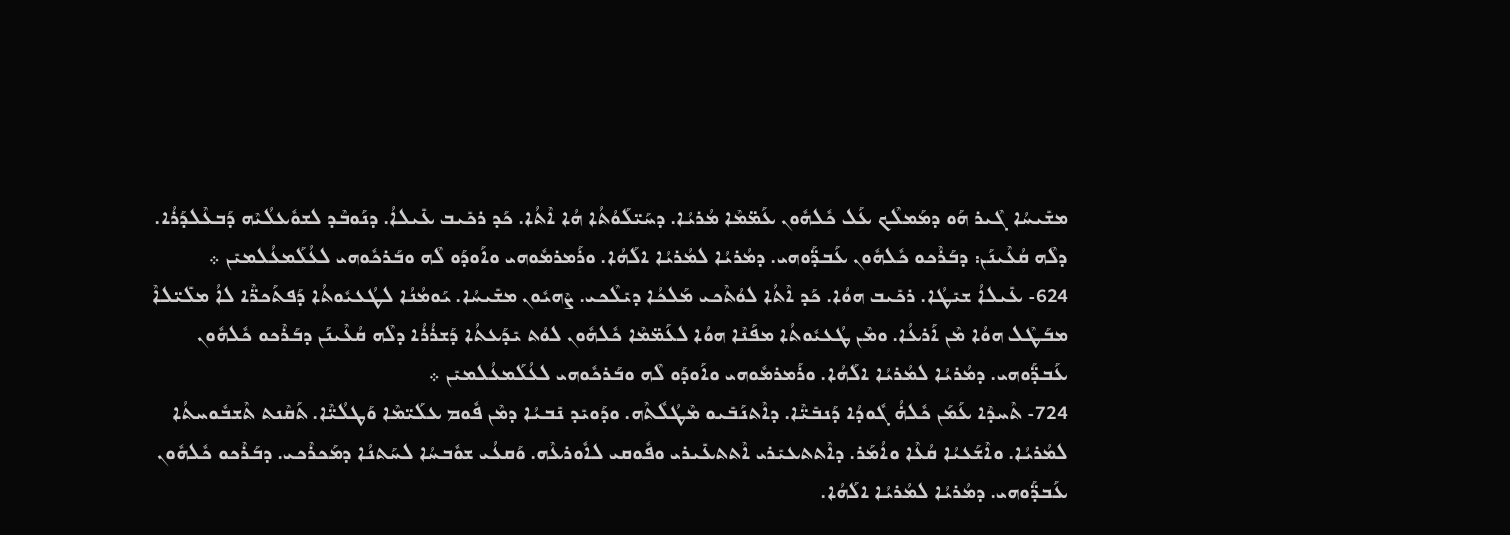ܡܫܺܝܚܳܐ ܓܶܝܪ ܗܰܘ ܕܡܰܡܠܶܟ ܥܰܠ ܟܽܠܗܽܘܢ ܥܰܡ̈ܡܶܐ ܡܳܪܝܳܐ. ܕܚܰܝ̈ܠܰܘܳܬܳܐ ܗܳܐ ܐܶܬܳܐ. ܟܰܕ ܪܟܺܝܒ ܥܺܝܠܐܳ. ܕܢܰܘܒܶܕ ܠܫܘܽܥܠܳܝܶܗ ܕܰܒܥܶܠܕܰܪܳܐ. ܕܠܶܗ ܩܳܥܶܝܢܰܢ: ܕܒܰܪܶܟܘ ܟܽܠܗܽܘܢ ܥܰܒܕ̈ܰܘܗܝ. ܕܡܳܪܝܳܐ ܠܡܳܪܝܳܐ ܐܠܰܗܳܐ. ܘܪܰܡܪܡܽܘܗܝ ܘܐܰܘܕܰܘ ܠܶܗ ܘܒܰܪܟܽܘܗܝ ܠܥܳܠܰܡܥܳܠܡܝܺܢ ܀
624- ܥܺܝܠܐܳ ܫܝܺܛܳܐ. ܪܟܺܝܒ ܗܘܳܐ. ܟܰܕ ܐܶܬܳܐ ܠܘܳܬܶܟܝ ܡܰܠܟܳܐ ܕܝܺܠܶܟܝ. ܨܶܗܝܽܘܢ ܡܫܺܝܚܳܐ. ܝܰܘܡܳܢܳܐ ܠܛܳܥܝܽܘܬܳܐ ܕܰܦܬܰܟܪ̈ܶܐ ܠܐܳ ܡܠܺܝ̈ܠܐܶ ܡܒܰܛܶܠ ܗܘܳܐ ܡܶܢ ܐܰܪܥܳܐ. ܘܡܶܢ ܛܳܥܝܽܘܬܳܐ ܡܦܰܢܶܐ ܗܘܳܐ ܠܥܰܡ̈ܡܶܐ ܟܽܠܗܽܘܢ ܠܘܳܬ ܝܺܕܰܥܬܳܐ ܕܰܫܪܳܪܳܐ ܕܠܶܗ ܩܳܥܶܝܢܰܢ ܕܒܰܪܶܟܘ ܟܽܠܗܽܘܢ ܥܰܒܕ̈ܰܘܗܝ. ܕܡܳܪܝܳܐ ܠܡܳܪܝܳܐ ܐܠܰܗܳܐ. ܘܪܰܡܪܡܽܘܗܝ ܘܐܰܘܕܰܘ ܠܶܗ ܘܒܰܪܟܽܘܗܝ ܠܥܳܠܰܡܥܳܠܡܝܺܢ ܀
724- ܬܶܚܕܶܐ ܥܰܡܰܢ ܟܽܠܗ̇ܳ ܓܽܘܕܳܐ ܕܰܢܒܺܝ̈ܶܐ. ܕܐܶܬܢܰܒܺܝܘ ܡܶܛܳܠܽܬܶܗ. ܘܕܰܘܝܺܕ ܢܺܒܝܳܐ ܕܡܶܢ ܦܽܘܡ ܥܠܰܝ̈ܡܶܐ ܘܰܛܠܳܝ̈ܶܐ. ܬܰܩܶܢܬ ܬܶܫܒܽܘܚܬܳܐ ܠܡܳܪܝܳܐ. ܘܐܶܫܰܥܝܳܐ ܩܳܥܶܐ ܘܐܳܡܰܪ. ܕܐܶܬܬܥܝܺܪܝ ܐܶܬܬܥܺܝܪܝ ܘܦܽܘܩܝ ܠܐܽܘܪܥܶܗ. ܘܰܩܥܳܝ ܫܘܽܒܚܳܐ ܠܚܰܬܢܳܐ ܕܡܰܟܪܶܟܝ. ܕܒܰܪܶܟܘ ܟܽܠܗܽܘܢ ܥܰܒܕ̈ܰܘܗܝ. ܕܡܳܪܝܳܐ ܠܡܳܪܝܳܐ ܐܠܰܗܳܐ.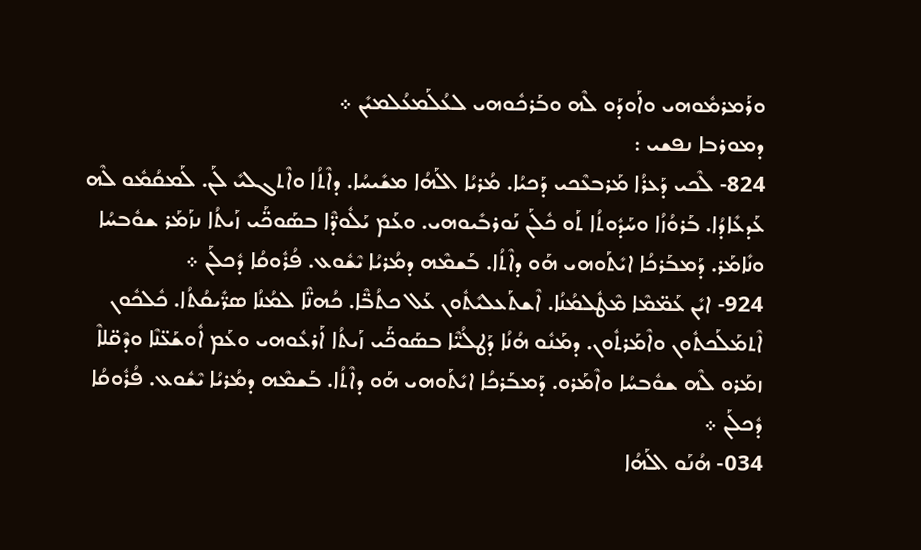ܘܪܰܡܪܡܽܘܗܝ ܘܐܰܘܕܰܘ ܠܶܗ ܘܒܰܪܟܽܘܗܝ ܠܥܳܠܰܡܥܳܠܡܝܺܢ ܀
ܕܡܘܪܒܐ ܢܦܫܝ :
824- ܠܶܟܝ ܕܰܥܪܳܐ ܡܰܪܒܥܶܟܝ ܕܰܟܝܳܐ. ܡܳܪܝܳܐ ܐܠܰܗܳܐ ܡܫܺܝܚܳܐ. ܕܐܶܬܳܐ ܘܐܶܬܓܠܝܺ ܠܰܢ. ܠܰܡܩܳܡܽܘ ܠܶܗ ܥܰܕܥܺܐܕܳܐ. ܒܰܪܘܳܙܳܐ ܘܚܰܕܽܘܬܳܐ ܬܰܘ ܟܽܠܰܢ ܢܰܘܪܒܺܝܘܗܝ. ܘܥܰܡ ܝܰܠܽܘܕ̈ܶܐ ܒܣܰܘܟ̈ܰܝ ܙܰܝܬܳܐ ܢܙܰܡܰܪ ܫܘܽܒܚܳܐ ܘܢܺܐܡܰܪ. ܕܰܡܒܰܪܟܳܐ ܐܝܺܬܰܘܗܝ ܗܰܘ ܕܐܶܬܳܐ. ܒܰܫܡܶܗ ܕܡܳܪܝܳܐ ܝܶܫܽܘܥ. ܦܳܪܽܘܩܳܐ ܕܽܟܠܰܢ ܀
924- ܐܝܺܢ ܥܰܡ̈ܡܶܐ ܡܶܛܽܠܡܳܢܳܐ. ܐܶܫܬܰܥܠܝܺܬܽܘܢ ܥܰܠ ܟܬܳܒ̈ܶܐ. ܟܳܗܢ̈ܶܐ ܠܡܳܢܳܐ ܣܪ̈ܺܝܩܳܬܳܐ. ܟܽܠܟܽܘܢ ܐܶܬܡܰܠܰܟܬܽܘܢ ܘܐܶܡܰܪܬܽܘܢ. ܕܡܰܢܽܘ ܗܳܢܳܐ ܕܰܛܠܳܝ̈ܶܐ ܒܣܰܘܟ̈ܰܝ ܙܰܝܬܳܐ ܐܰܪܥܽܘܗܝ ܘܥܰܡ ܐܽܘܫܰܥ̈ܢܶܐ ܘܕܶܩ̈ܠܐܶ ܙܡܰܪܘ ܠܶܗ ܫܘܽܒܚܳܐ ܘܐܶܡܰܪܘ. ܕܰܡܒܰܪܟܳܐ ܐܝܺܬܰܘܗܝ ܗܰܘ ܕܐܶܬܳܐ. ܒܰܫܡܶܗ ܕܡܳܪܝܳܐ ܝܶܫܽܘܥ. ܦܳܪܽܘܩܳܐ ܕܽܟܠܰܢ ܀
034- ܗܳܢܰܘ ܐܠܰܗܳܐ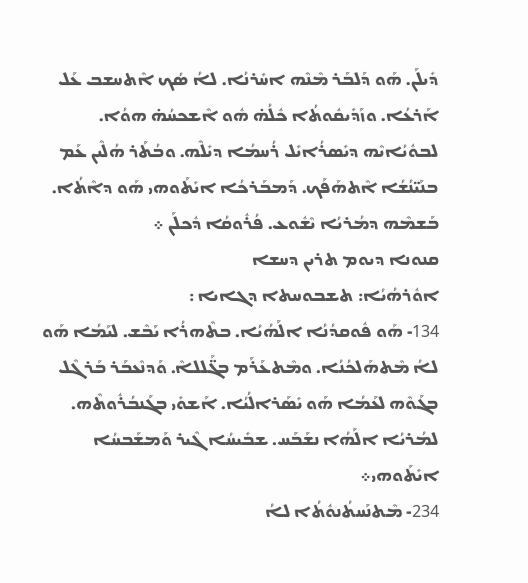ܕܺܝܠܰܢ. ܗܰܘ ܕܰܠܒܰܪ ܡܶܢܶܗ ܐܚܺܪܢܳܐ. ܠܐܳ ܣܳܟ ܐܶܬܚܫܒ ܥܰܠ ܐܰܪܥܳܐ. ܘܙܰܕܺܝܩܽܘܬܳܐ ܟܽܠܳܗ̇ ܗܽܘ ܐܶܫܟܚܳܗ̇ ܗܘܳܐ. ܠܒܘܽܝܳܐܝܶܗ ܕܝܺܣܪܳܐܝܺܠ ܪܳܚܡܳܐ ܕܝܺܠܶܗ. ܘܒܳܬܰܪ ܗܳܠܶܝܢ ܥܰܡ ܒܢܰܝ̈ܢܳܫܳܐ ܐܶܬܗܰܦܰܟ. ܕܰܡܒܰܪܟܳܐ ܐܝܺܬܰܘܗܝ ܗܰܘ ܕܐܶܬܳܐ. ܒܰܫܡܶܗ ܕܡܳܪܝܳܐ ܝܶܫܽܘܥ. ܦܳܪܽܘܩܳܐ ܕܽܟܠܰܢ ܀
ܩܢܘܢܐ ܕܝܘܡ ܬܪܝܢ ܕܚܫܐ
ܐܘܽܪܗܳܝܳܐ: ܬܫܒܘܚܬܐ ܕܓܐܝܐ :
134- ܗܰܘ ܦܽܘܩܕܳܢܳܐ ܐܠܰܗܳܝܳܐ. ܒܬܶܗܪܳܐ ܝܰܒܶܫ. ܠܝܰܡܳܐ ܗܰܘ ܠܐܳ ܡܶܬܗܰܠܟܳܢܳܐ. ܘܡܶܬܥܰܪܰܡ ܒܓ̈ܰܠܠܐܶ. ܘܰܕܢܶܥܒܰܪ ܒܰܪܓܶܠ ܒܓܰܘܶܗ ܠܥܰܡܳܐ ܗܰܘ ܝܺܣܰܪܐܠܳܝܳܐ. ܐܰܫܘܺܝ ܒܓܰܢܒܳܪܽܘܬܶܗ. ܠܡܳܪܝܳܐ ܐܠܰܗܳܐ ܢܫܰܒܰܚ. ܫܒܺܝܚܳܐ ܓܶܝܪ ܘܰܡܫܰܒܚܳܐ ܐܝܺܬܰܘܗܝ܀
234- ܡܶܬܢܰܚܬܳܢܘܽܬܳܐ ܠܐܳ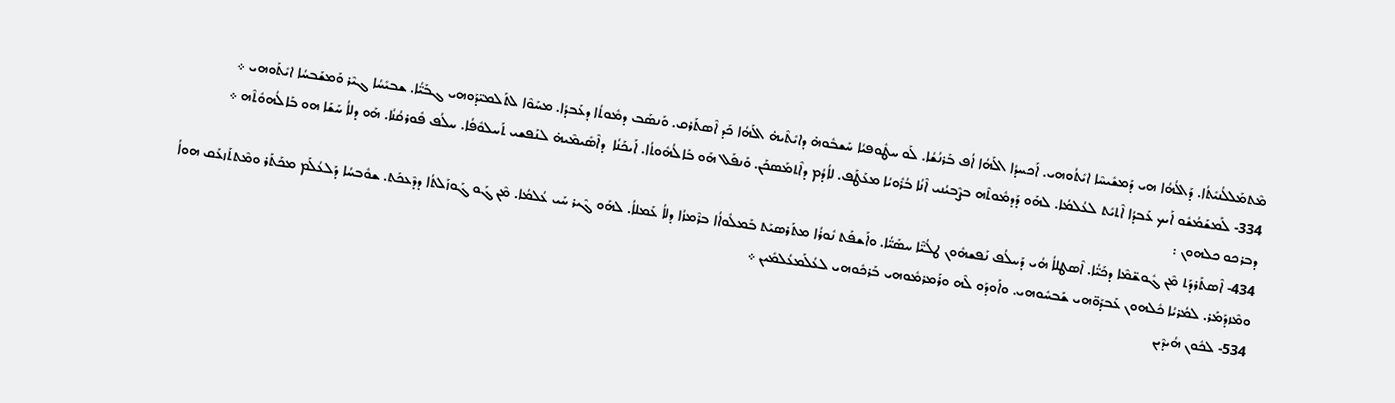ܡܶܬܡܰܠܠܳܢܝܺܬܳܐ. ܕܰܐܠܳܗܳܐ ܗܝ ܕܰܡܫܺܝܚܶܐ ܐܝܺܬܳܘܗܝ. ܐܰܟܚܕܳܐ ܐܠܰܗܳܐ ܐܳܦ ܒܰܪܢܳܫܳܐ. ܠܰܘ ܚܛܽܘܦܝܳܐ ܚܰܫܒܽܘܗ̇ ܕܐܝܺܬܶܝܗ̇ ܐܠܰܗܳܐ ܟܰܕ ܐܶܣܬܰܪܩ. ܘܰܢܣܰܒ ܕܡܽܘܬܳܐ ܕܥܰܒܕܳܐ. ܡܚܰܘܶܐ ܠܬܰܠܡܝ̈ܕܰܘܗܝ ܓܒܰܝ̈ܳܐ. ܫܒܝܺܚܳܐ ܓܝܶܪ ܘܰܡܫܰܒܚܳܐ ܐܝܺܬܰܘܗܝ ܀
334- ܠܰܡܫܰܡܳܫܽܘ ܐܰܝܟ ܥܰܒܕܳܐ ܐܶܬܝܺܬ ܠܥܳܠܡܳܐ. ܠܗܰܘ ܕܰܕܡܽܘܬܶܗ ܒܨܶܒܝܳܢܝ ܐܶܢܳܐ ܒܳܪܽܘܝܳܐ ܡܥܰܛܰܦ. ܠܐܳܕܳܡ ܕܐܶܬܡܰܣܟܰܢ. ܘܰܢܦܰܠ ܗܰܘ ܒܰܐܠܳܗܽܘܬܳܐ. ܐܰܝܟܰܢܳܐ  ܕܐܶܣܺܝܡܶܝܗ̇ ܠܢܰܦܫܝ ܬܰܚܠܘܽܦܳܐ. ܚܠܳܦ ܦܽܘܪܩܳܢܳܐ. ܗܰܘ ܕܠܐܳ ܚܰܫܰܐ ܗܘ ܒܰܐܠܳܗܘܽܬܶܗ ܀
ܕܒܪܟܘ ܟܠܗܘܢ :
434- ܐܶܣܬܰܪܕܰܬ ܡܶܢ ܓܽܘܫ̈ܡܶܐ ܕܟܰܝ̈ܳܐ. ܐܶܣܛܠܐܳ ܗܳܝ ܕܰܚܠܳܦ ܢܰܦܫܗܽܘܢ ܛܠܳܝ̈ܶܐ ܚܣܰܝ̈ܳܐ. ܘܐܰܫܦܰܬ ܢܽܘܪܳܐ ܡܬܰܪܣܝܰܬ ܒܰܡܠܽܘܐܳܐ ܒܪܶܡܙܳܐ ܕܠܐܳ ܥܰܡܠܐܳ. ܠܗܰܘ ܓܶܝܪ ܚܰܝ ܥܳܠܡܳܐ. ܡܶܢ ܓܰܘ ܓܰܘܙܰܠܬܳܐ ܕܕܶܥܟܰܬ. ܫܘܽܒܚܳܐ ܕܰܠܥܳܠܰܡ ܡܟܰܬܰܪ ܘܡܶܬܬܰܙܥܰܩ ܗܘܐܳ ܘܡܶܙܕܰܡܰܪ. ܠܡܳܪܝܳܐ ܟܽܠܗܘܢ ܥܰܒܕܰܘ̈ܗܝ ܫܰܒܚܽܘܗܝ. ܘܐܰܘܕܰܘ ܠܶܗ ܘܪܰܡܪܡܽܘܗܝ ܒܰܪܟܽܘܗܝ ܠܥܳܠܰܡܥܳܠܡܺܝܢ ܀
534- ܠܟܽܘܢ ܗܳܝܕܶܝܢ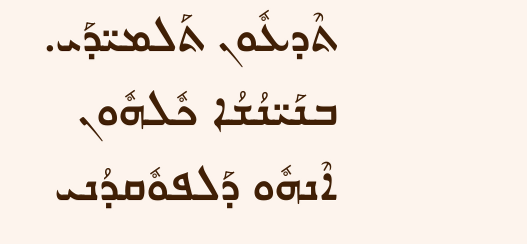ܬܶܕܥܽܘܢ ܬܰܠܡܝ̈ܕܰܝ. ܒܢܰܝ̈ܢܳܫܳܐ ܟܽܠܗܽܘܢ ܐܶܢܗܽܘ ܕܰܠܦܘܽܩܕܳܢܝ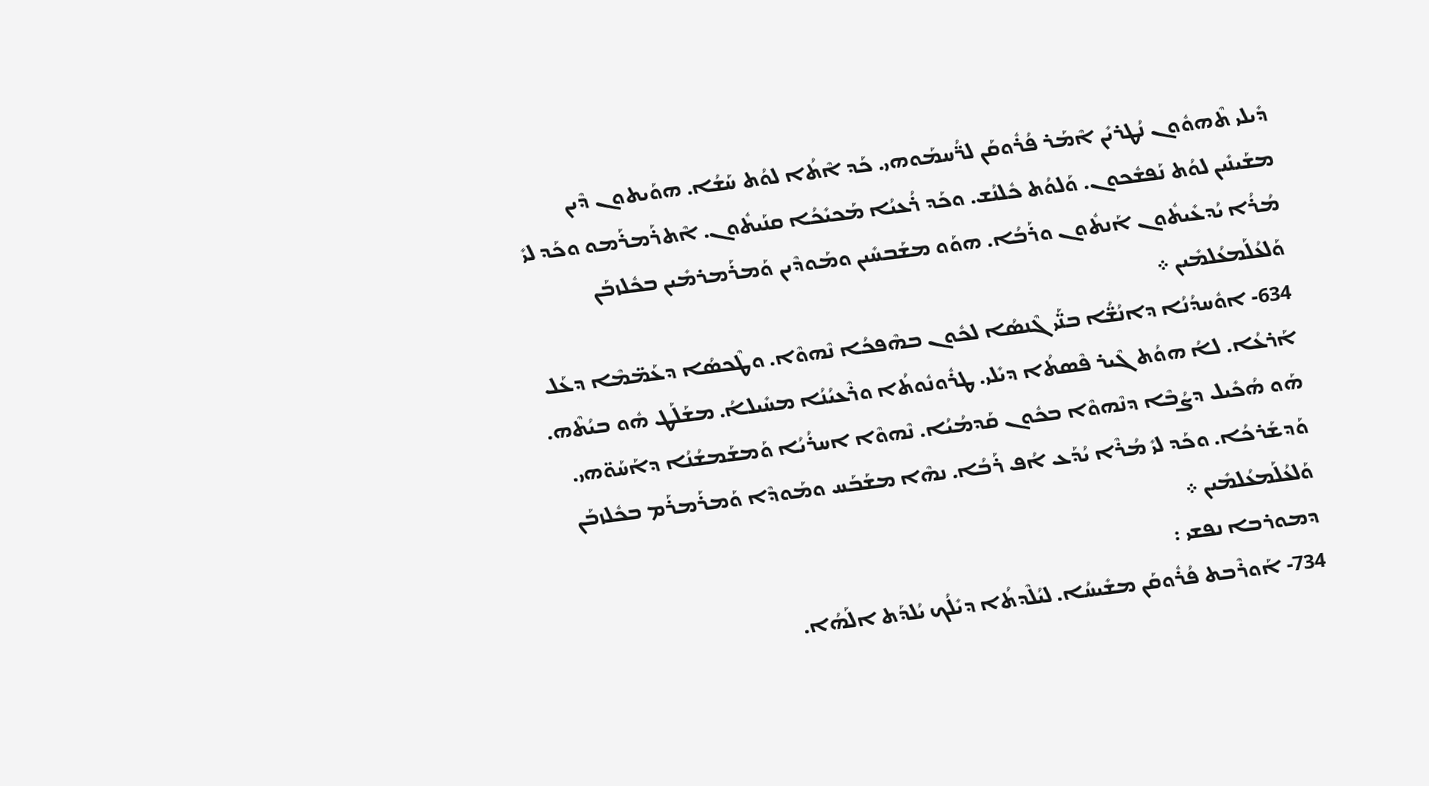ܕܺܝܠܝ ܬܶܗܘܽܘܢ ܢܳܛܪܝܺܢ ܐܶܡܰܪ ܦܳܪܽܘܩܰܢ ܠܪ̈ܳܚܡܰܘܗܝ. ܟܰܕ ܐܶܬܳܐ ܠܘܳܬ ܚܰܫܳܐ. ܗܘܰܝܬܘܢ ܕܶܝܢ ܡܫܰܝܢܺܝܢ ܠܘܳܬ ܢܰܦܫܽܟܘܢ. ܘܰܠܘܳܬ ܟܽܠܢܳܫ. ܘܟܰܕ ܪܳܥܝܳܐ ܡܰܟܝܺܟܳܐ ܩܢܰܝܬܽܘܢ. ܐܶܬܪܰܡܪܰܡܘ ܘܟܰܕ ܠܝܺ ܡܳܪܳܐ ܝܳܕܥܺܝܬܽܘܢ ܐܰܢܬܽܘܢ ܘܪܰܒܳܐ. ܗܘܰܘ ܡܫܰܒܚܺܝܢ ܘܡܰܘܕܶܝܢ ܘܰܡܪܰܡܪܡܺܝܢ ܒܟܽܠܙܒܰܢ ܘܰܠܥܳܠܰܡܥܳܠܡܺܝܢ ܀
634- ܐܘܽܚܕܳܢܳܐ ܕܐܢܳܫ̈ܳܐ ܒܢ̈ܰܝ ܓܶܢܣܳܐ ܠܟܽܘܢ ܒܗܶܦܟܳܐ ܢܶܗܘܶܐ. ܘܛܶܟܣܳܐ ܕܥܰܡ̈ܡܶܐ ܕܥܰܠ ܐܰܪܥܳܐ. ܠܐܳ ܗܘܳܬ ܓܶܝܪ ܦܶܣܬܳܐ ܕܝܺܠܝ. ܛܪܽܘܢܽܘܬܳܐ ܘܪܶܥܝܳܢܳܐ ܡܚܺܝܠܐܳ. ܡܫܰܠܰܛ ܗܽܘ ܒܝܳܬܶܗ. ܗܰܘ ܗܳܟܺܝܠ ܕܨܳܒܶܐ ܕܢܶܗܘܶܐ ܒܟܽܘܢ ܩܰܕܡܳܝܳܐ. ܢܶܗܘܶܐ ܐܚܪܳܝܳܐ ܘܰܡܫܰܡܫܳܢܳܐ ܕܐܰܚܰܘ̈ܗܝ. ܘܰܕܫܰܪܟܳܐ. ܘܟܰܕ ܠܝܺ ܡܳܪܶܐ ܝܳܕܰܥ ܐܳܦ ܪܰܒܳܐ. ܢܗܶܐ ܡܫܰܒܰܚ ܘܡܰܘܕܶܐ ܘܰܡܪܰܡܪܰܡ ܒܟܽܠܙܒܰܢ ܘܰܠܥܳܠܰܡܥܳܠܡܺܝܢ ܀
ܕܡܘܪܒܐ ܢܦܫܝ :
734- ܐܰܘܪܶܒܬ ܦܳܪܽܘܩܰܢ ܡܫܺܝܚܳܐ. ܠܝܳܠܶܕܬܳܐ ܕܝܺܠܳܟ ܝܳܠܕܰܬ ܐܠܰܗܳܐ.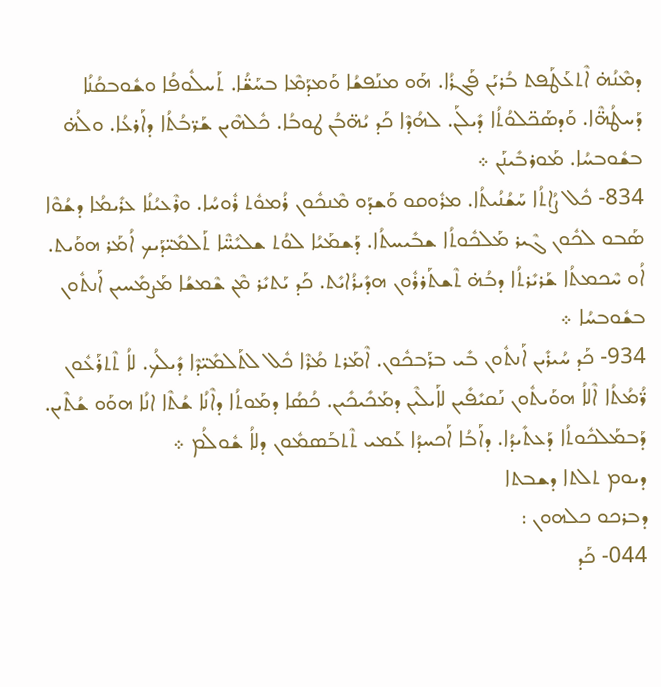ܕܡܶܢܳܗ̇ ܐܶܬܥܰܛܰܦܬ ܒܳܪܝܰܢ ܦܰܓܪܳܐ. ܗܰܘ ܡܢܰܦܫܳܐ ܘܰܡܕܰܡܶܐ ܒܚܰܫ̈ܳܐ. ܬܰܚܠܽܘܦܳܐ ܘܫܽܘܒܩܳܢܳܐ ܕܰܚܛܳܗ̈ܶܐ. ܘܰܕܣܰܟ̈ܠܘܳܬܳܐ ܕܺܝܠܰܢ. ܠܗܳܕܶܐ ܟܰܕ ܝܳܗ̈ܒܳܢ ܛܘܒܳܐ. ܟܽܠܗܶܝܢ ܫܰܪ̈ܒܳܬܳܐ ܕܐܰܪܥܳܐ. ܘܠܳܗ̇ ܒܫܽܘܒܚܳܐ. ܡܰܘܪܒܺܝܢܰܢ ܀
834- ܟܽܠ ܨܳܐܬܳܐ ܚܰܫܳܢܳܝܬܳܐ. ܡܪܽܘܩܘ ܘܰܫܕܰܘ ܡܶܢܟܽܘܢ ܪܳܡܘܽܬ ܪܽܘܚܳܐ. ܘܪܶܥܝܳܢܳܐ ܥܪܺܝܡܳܐ ܕܫܳܘܶܐ ܣܰܒܘ ܠܟܽܘܢ ܓܶܝܪ ܡܰܠܟܽܘܬܳܐ ܫܒܺܝܚܬܳܐ. ܕܰܫܡܰܝܳܐ ܠܘܳܬ ܫܠܝܺܚ̈ܶܐ ܬܰܠܡܺܝ̈ܕܰܝܟ ܐܳܡܰܪ ܗܘܰܝܬ. ܐܳܘ ܚܶܟܡܬܳܐ ܫܰܪܝܺܪܬܳܐ ܕܒܳܗ̇ ܬܶܫܬܰܪܪܽܘܢ ܗܕܺܝܪܳܐܝܺܬ. ܟܰܕ ܝܰܬܝܺܪ ܡܶܢ ܫܶܡܫܳܐ ܡܰܨܡܺܚܝܢ ܐܰܢܬܽܘܢ ܒܫܽܘܒܚܳܐ ܀
934- ܟܰܕ ܚܳܝܪܺܝܢ ܐܰܢܬܽܘܢ ܒܺܝ ܒܪܰܒܟܽܘܢ. ܐܶܡܰܪܬ ܡܳܪܶܐ ܟܽܠ ܠܬܰܠܡܺܝ̈ܕܶܐ ܕܺܝܠܳܟ. ܠܐܳ ܬܶܬܪܰܥܽܘܢ ܪ̈ܳܡܳܬܳܐ ܐܶܠܐܳ ܗܘܰܝܬܽܘܢ ܢܰܩܝܺܦܺܝܢ ܠܐܰܝܠܶܝܢ ܕܡܰܟܺܝܟܺܝܢ. ܟܳܣܳܐ ܕܡܰܘܬܳܐ ܕܐܶܢܳܐ ܫܳܬܶܐ ܐܢܳܐ ܗܘܰܘ ܫܳܬܶܝܢ. ܕܰܒܡܰܠܟܽܘܬܳܐ ܕܰܥܬܺܝܕܳܐ. ܕܐܰܒܳܐ ܐܰܟܚܕܳܐ ܥܰܡܝ ܬܶܬܒܰܣܡܽܘܢ ܕܠܐܳ ܫܽܘܠܳܡ ܀
ܕܝܘܡ ܬܠܬܐ ܕܫܒܬܐ
ܕܒܪܟܘ ܟܠܗܘܢ :
044- ܟܰܕ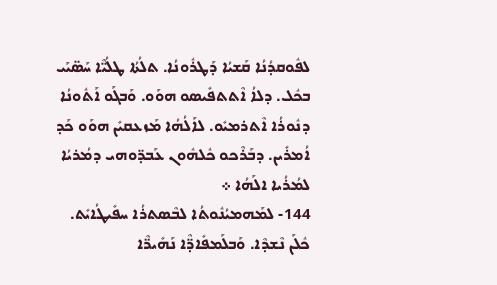ܠܦܽܘܩܕܳܢܳܐ ܩܰܫܝܳܐ ܕܰܛܪܽܘܢܳܐ. ܬܠܳܬܳܐ ܛܠܳܝ̈ܶܐ ܚܰܣ̈ܝܰܝ ܒܟܽܠ. ܕܠܐܳ ܐܶܬܬܦܺܝܣܘ ܗܘܰܘ. ܘܰܒܓܰܘ ܐܰܬܽܘܢܳܐ ܕܢܽܘܪܳܐ ܐܶܬܪܡܝܺܘ. ܠܐܰܠܳܗܳܐ ܡܰܙܥܩܝܺܢ ܗܘܰܘ ܟܰܕ ܐܳܡܪܺܝܢ. ܕܒܰܪܶܟܘ ܟܽܠܗܽܘܢ ܥܰܒܕ̈ܘܗܝ ܕܡܳܪܝܳܐ ܠܡܳܪܳܝܐ ܐܠܰܗܳܐ ܀
144- ܠܡܰܗܡܝܳܢܽܘܬܳܐ ܠܒܶܣܬܪܳܐ ܚܦܺܝܛܳܐܝܺܬ. ܟܽܠܰܢ ܢܶܫܕܶܐ. ܘܰܒܠܰܡܦܺܐܕ̈ܶܐ ܢܰܗܺܝܪ̈ܶܐ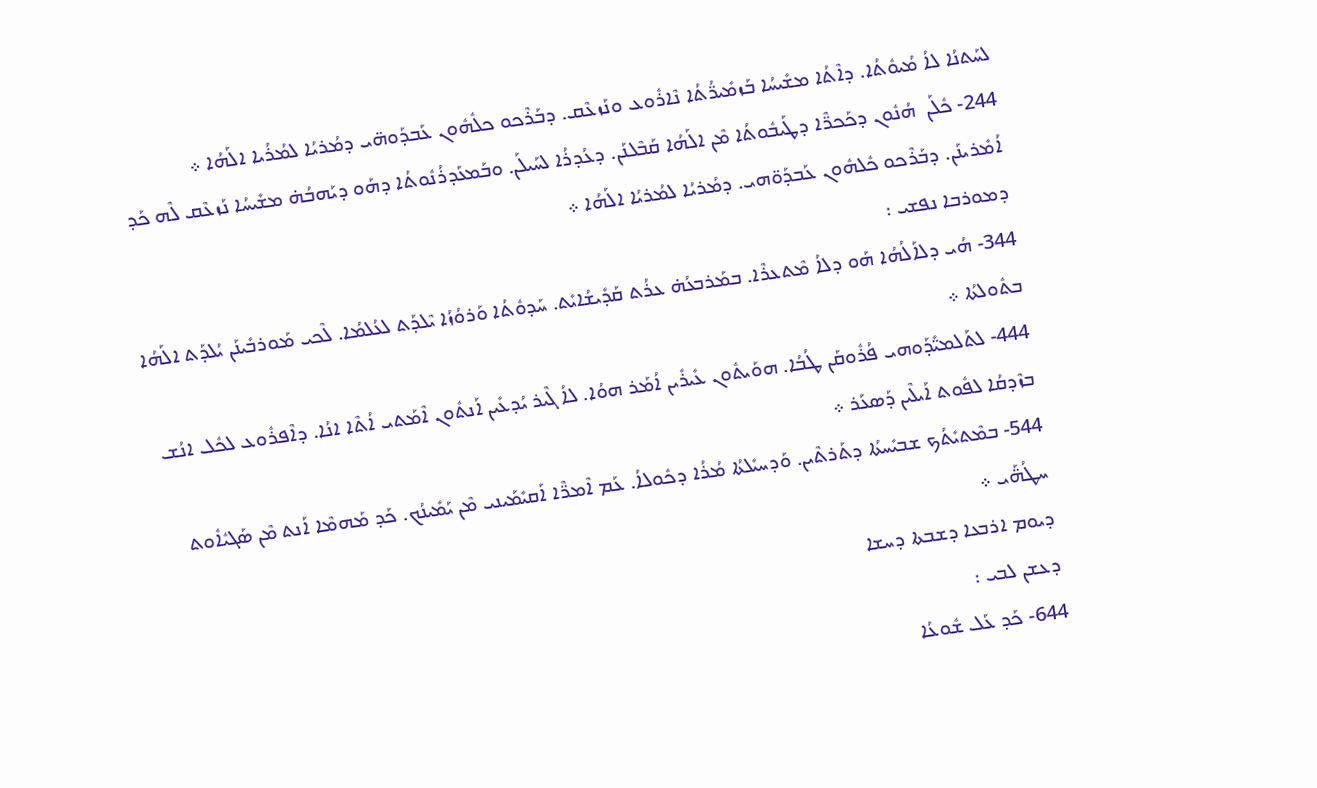ܠܚܰܬܢܳܐ ܠܐܳ ܡܳܝܘܽܬܳܐ. ܕܐܶܬܳܐ ܡܫܺܝܚܳܐ ܒܰܙܡܺܝܪ̈ܳܬܳܐ ܢܶܐܪܽܘܥ ܘܢܰܙܥܶܩ. ܕܒܰܪܶܟܘ ܟܠܽܗܽܘܢ ܥܰܒܕܰܘܗ̈ܝ ܕܡܳܪܝܳܐ ܠܡܳܪܳܝܐ ܐܠܰܗܳܐ ܀
244- ܟܽܠܰܢ  ܗܳܢܽܘܢ ܕܟܰܟܪ̈ܶܐ ܕܛܰܝܒܽܘܬܳܐ ܡܶܢ ܐܠܰܗܳܐ ܩܰܒܶܠܢܰܢ. ܕܥܳܕܪܳܐ ܠܚܰܝܠܰܢ. ܘܒܰܡܥܰܕܪܳܢܽܘܬܳܐ ܕܗܰܘ ܕܝܰܗܒܳܗ̇ ܡܫܺܝܚܳܐ ܢܰܙܥܶܩ ܠܶܗ ܟܰܕ ܐܳܡܺܪܝܢܰܢ. ܕܒܰܪܶܟܘ ܟܽܠܗܽܘܢ ܥܰܒܕܰܘ̈ܗܝ. ܕܡܳܪܝܳܐ ܠܡܳܪܝܳܐ ܐܠܰܗܳܐ ܀
ܕܡܘܪܒܐ ܢܦܫܝ :
344- ܗܳܝ ܕܠܐܰܠܳܗܳܐ ܗܰܘ ܕܠܐܳ ܡܶܬܥܪܶܐ. ܒܡܰܪܒܥܳܗ̇ ܥܪܳܬ ܩܰܕܺܝܫܳܐܝܺܬ. ܚܰܕܘܽܬܳܐ ܘܰܪܘܳܙܳܐ ܝܶܠܕܰܬ ܠܥܳܠܡܳܐ. ܠܶܟܝ ܡܰܘܪܒܺܝܢܰܢ ܝܳܠܕܰܬ ܐܠܰܗܳܐ ܒܬܽܘܠܬܳܐ ܀
444- ܠܬܰܠܡܝ̈ܺܕܰܘܗܝ ܦܳܪܽܘܩܰܢ ܛܳܒܳܐ. ܗܘܰܝܬܽܘܢ ܥܺܝܪܺܝܢ ܐܳܡܰܪ ܗܘܳܐ. ܠܐܳ ܓܶܝܪ ܝܳܕܥܺܝܢ ܐܰܢܬܽܘܢ ܐܶܡܰܬܝ ܐܳܬܶܐ ܐܢܳܐ. ܕܐܶܦܪܽܘܥ ܠܟܽܠ ܐܢܳܫ ܒܙܶܕܩܳܐ ܠܦܽܘܬ ܐܰܝܠܶܝܢ ܕܰܣܥܰܪ ܀
544- ܒܡܶܬܝܺܬܳܟ ܫܒܝܺܚܬܳܐ ܕܬܰܪܬܶܝܢ. ܘܰܕܚܝܺܠܬܳܐ ܡܳܪܳܐ ܕܟܽܘܠܐܳ. ܥܰܡ ܐܶܡܪ̈ܶܐ ܐܰܩܝܺܡܰܝܢܝ ܡܶܢ ܝܰܡܺܝܢܳܟ. ܟܰܕ ܡܰܗܡܶܐ ܐܰܢܬ ܡܶܢ ܣܰܓܝܽܐܽܘܬ ܚܛܳܗ̈ܰܝ ܀
ܕܝܘܡ ܐܪܒܥܐ ܕܫܒܬܐ ܕܚܫܐ
ܕܥܫܢ ܠܒܝ :
644- ܟܰܕ ܥܰܠ ܫܽܘܥܳܐ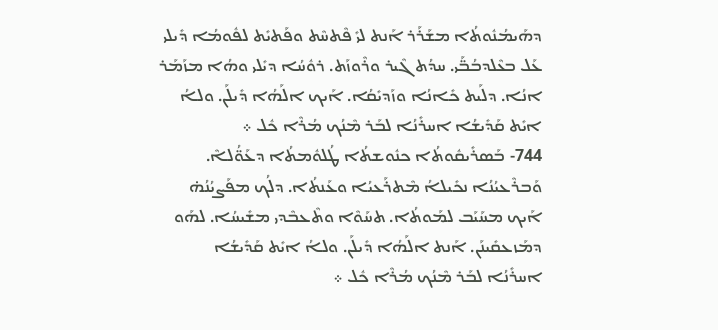ܕܗܰܝܡܳܢܽܘܬܳܐ ܡܫܰܪܰܪ ܐܰܢܬ ܠܝܺ ܦܶܬܚܶܬ ܘܦܰܬܝܺܬ ܠܦܽܘܡܳܐ ܕܺܝܠܝ ܥܰܠ ܒܥܶܠܕܒܳܒ̈ܰܝ. ܚܕܳܬ ܓܶܝܪ ܘܪܶܘܙܰܬ. ܪܘܽܚܳܐ ܕܝܺܠܝ ܘܗܳܐ ܡܙܰܡܰܪ ܐܢܳܐ. ܕܠܰܝܬ ܟܺܐܢܳܐ ܘܙܰܕܝܺܩܳܐ. ܐܰܝܟ ܐܠܰܗܳܐ ܕܺܝܠܰܢ. ܘܠܐܳ ܐܝܺܬ ܩܰܕܺܝܫܳܐ ܐܚܪܺܢܳܐ ܠܒܰܪ ܡܶܢܳܟ ܡܳܪܶܐ ܟܽܠ ܀
744- ܒܰܣܪܺܝܩܽܘܬܳܐ ܟܢܽܘܫܬܳܐ ܛܳܠܘܽܡܬܳܐ ܕܥܰܘ̈ܳܠܐܶ. ܘܰܒܪܶܥܝܳܢܳܐ ܢܟܺܝܠܐܳ ܡܶܬܪܰܥܝܳܐ ܘܥܰܢܬܳܐ. ܕܠܳܟ ܡܦܰܨܝܳܢܳܗ̇ ܐܰܝܟ ܡܚܰܝܰܒ ܠܡܰܘܬܳܐ. ܬܚܰܘܶܐ ܘܬܶܥܒܶܕܝ ܡܫܺܝܚܳܐ. ܠܗܰܘ ܕܡܰܙܥܩܺܝܢܰܢ. ܐܰܢܬ ܐܠܰܗܳܐ ܕܺܝܠܰܢ. ܘܠܐܳ ܐܝܺܬ ܩܰܕܺܝܫܳܐ ܐܚܪܺܢܳܐ ܠܒܰܪ ܡܶܢܳܟ ܡܳܪܶܐ ܟܽܠ ܀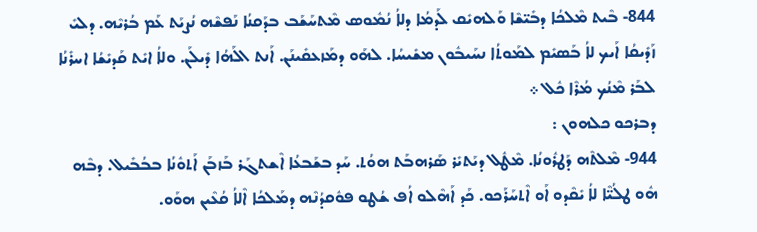844- ܒܶܝܬ ܡܶܠܟܳܐ ܕܒܺܝ̈ܫܶܐ ܘܰܠܗܝܺܩ ܠܰܕܡܳܐ ܕܠܐܳ ܢܳܡܽܘܣ ܡܶܬܚܰܫܰܒ ܒܕܰܩܢܳܐ ܢܰܦܫܶܗ ܢܳܨܝܰܬ ܥܰܡ ܒܳܪܝܶܗ. ܕܠܝܺ ܙܰܕܺܝܩܳܐ ܐܰܝܟ ܠܐܳ ܒܰܣܝܺܡ ܠܡܰܘܬܳܐ ܢܚܰܝܒܽܘܢ ܡܫܺܝܚܳܐ. ܠܗܰܘ ܕܡܰܙܥܩܺܝܢܰܢ. ܐܰܢܬ ܐܠܰܗܳܐ ܕܺܝܠܰܢ. ܘܠܐܳ ܐܝܺܬ ܩܰܕܝܺܫܳܐ ܐܚܪܺܢܳܐ ܠܒܰܪ ܡܶܢܳܟ ܡܳܪܶܐ ܟܽܠ ܀
ܕܒܪܟܘ ܟܠܗܘܢ :
944- ܡܶܠܬܶܗ ܕܰܛܪܽܘܢܳܐ. ܡܶܛܽܠ ܕܝܰܬܝܺܪ ܣܰܪܗܒܰܬ ܗܘܳܬ. ܚܰܕ ܒܫܰܒܥܳܐ ܐܶܫܬܓܰܪ ܒܰܙܒܰܢ ܐܰܬܘܽܢܳܐ ܒܒܳܒܺܝܠ. ܕܒܶܗ ܗܽܘ ܛܠܳܝ̈ܶܐ ܠܐܳ ܝܺܩܶܕܘ ܐܰܘ ܐܶܬܚܰܪܰܟܘ. ܟܰܕ ܐܰܗܶܠܘ ܐܳܦ ܫܳܛܘ ܦܘܽܩܕܳܢܶܗ ܕܡܰܠܟܳܐ ܐܶܠܐܳ ܩܳܥܶܝܢ ܗܘܰܘ.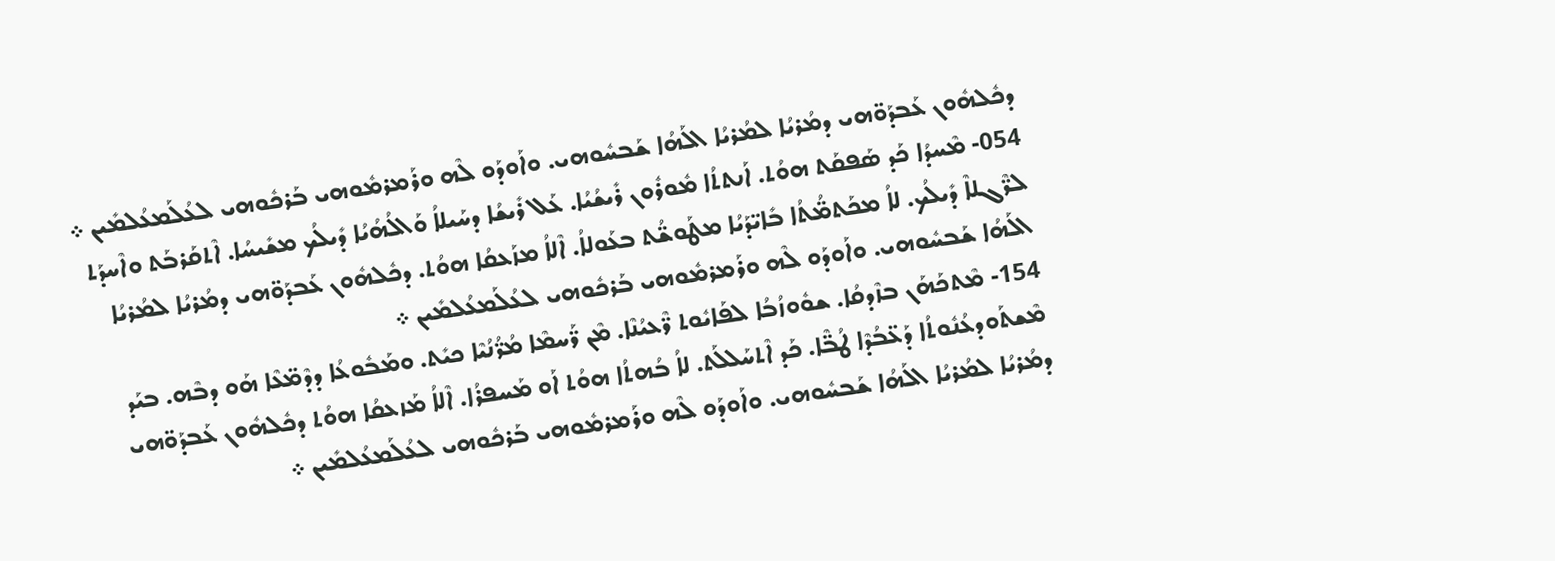ܕܟܽܠܗܽܘܢ ܥܰܒܕܰܘ̈ܗܝ ܕܡܳܪܝܳܐ ܠܡܳܪܝܳܐ ܐܠܰܗܳܐ ܫܰܒܚܽܘܗܝ. ܘܐܰܘܕܰܘ ܠܶܗ ܘܪܰܡܪܡܽܘܗܝ ܒܰܪܟܽܘܗܝ ܠܥܳܠܰܡܥܳܠܡܺܝܢ ܀
054- ܡܶܚܕܳܐ ܟܰܕ ܣܰܦܩܰܬ ܗܘܳܬ. ܐܰܢܬܬܳܐ ܡܽܘܪܽܘܢ ܪܺܝܫܳܝܳܐ. ܥܰܠ ܪܺܝܫܳܐ ܕܚܰܝܠܐܳ ܘܰܐܠܳܗܳܝܳܐ ܕܺܝܠܳܟ ܡܫܺܝܚܳܐ. ܐܶܬܩܰܪܒܰܬ ܘܐܶܚܕܰܬ ܠܪ̈ܶܓܠܐܶ ܕܺܝܠܳܟ. ܠܐܳ ܡܟܰܬܡ̈ܳܬܳܐ ܒܺܐܝ̈ܕܰܝܳܐ ܡܛܰܘܫ̈ܳܬ ܒܥܰܘܠܐܳ. ܐܶܠܐܳ ܡܙܰܥܩܳܐ ܗܘܳܬ. ܕܟܽܠܗܽܘܢ ܥܰܒܕܰܘ̈ܗܝ ܕܡܳܪܝܳܐ ܠܡܳܪܝܳܐ ܐܠܰܗܳܐ ܫܰܒܚܽܘܗܝ. ܘܐܰܘܕܰܘ ܠܶܗ ܘܪܰܡܪܡܽܘܗܝ ܒܰܪܟܽܘܗܝ ܠܥܳܠܰܡܥܳܠܡܺܝܢ ܀
154- ܡܶܬܟܰܗܰܢ ܒܙܶܕܩܳܐ. ܫܘܽܘܙܳܒܳܐ ܠܦܰܐܝܽܘܬ ܪ̈ܶܥܝܳܢܶܐ. ܡܶܢ ܪ̈ܰܚܡܶܐ ܡܳܪ̈ܳܢܳܝܶܐ ܟܝܺܬ. ܘܡܰܒܽܘܥܳܐ ܕܕܶܡ̈ܥܶܐ ܗܰܘ ܕܒܶܗ. ܒܝܰܕ ܡܶܫܬܰܘܕܥܳܢܽܘܬܳܐ ܕܰܥ̈ܒܳܕܶܐ ܛܳܒ̈ܶܐ. ܟܰܕ ܐܶܬܚܰܠܠܰܬ. ܠܐܳ ܒܳܗܬܳܐ ܗܘܳܬ ܐܰܘ ܡܰܚܦܪܳܐ. ܐܶܠܐܳ ܡܰܙܥܩܳܐ ܗܘܳܬ ܕܟܽܠܗܽܘܢ ܥܰܒܕܰܘ̈ܗܝ ܕܡܳܪܝܳܐ ܠܡܳܪܝܳܐ ܐܠܰܗܳܐ ܫܰܒܚܽܘܗܝ. ܘܐܰܘܕܰܘ ܠܶܗ ܘܪܰܡܪܡܽܘܗܝ ܒܰܪܟܽܘܗܝ ܠܥܳܠܰܡܥܳܠܡܺܝܢ ܀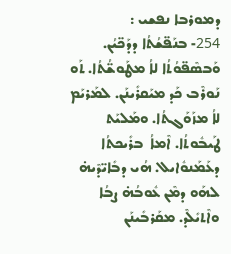ܕܡܘܪܒܐ ܢܦܫܝ :
254- ܒܢܰܦ̈ܫܳܬܳܐ ܕܕܰܟ̈ܝܳܢ. ܘܰܒܣܶܦ̈ܘܳܬܳܐ ܠܐܳ ܡܛܰܘܫ̈ܳܬܳܐ. ܬܰܘ ܢܰܘܪܶܒ ܟܰܕ ܡܝܰܩܪܺܝܢܰܢ. ܠܡܰܪܝܰܡ ܠܐܳ ܡܙܰܘܰܓܬܳܐ. ܘܡܰܠܝܰܬ ܛܰܝܒܽܘܬܳܐ. ܐܶܡܐܳ  ܒܪܺܝܟܬܳܐ ܕܥܰܡܰܢܘܽܐܝܠ. ܗܳܝ ܕܒܺܐܝ̈ܕܶܝܗ̇ ܠܗܰܘ ܕܡܶܢ ܥܽܘܒܳܗ̇ ܨܒܳܐ ܘܐܶܬܝܺܠܶܕ. ܡܩܰܪܒܺܝܢܰܢ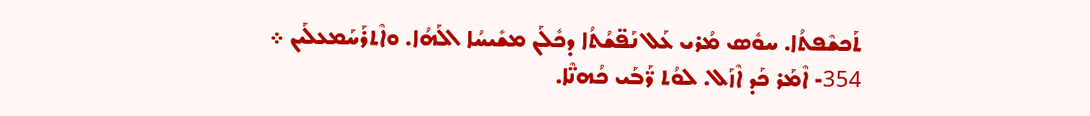ܬܰܟܫܶܦܬܳܐ. ܚܘܽܣ ܡܳܪܝ ܥܰܠ ܢܰܦ̈ܫܳܬܳܐ ܕܟܽܠܰܢ ܡܫܺܝܚܳܐ ܐܠܰܗܳܐ. ܘܐܶܬܪܰܚܰܡܥܠܰܝܢ ܀
354- ܐܶܡܰܪ ܟܰܕ ܐܶܙܰܠ. ܠܘܳܬ ܪ̈ܰܒܰܝ ܟܳܗܢ̈ܶܐ.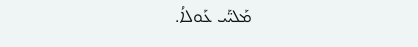ܡܰܠܝ̈ܰܝ ܥܰܘܠܐܳ.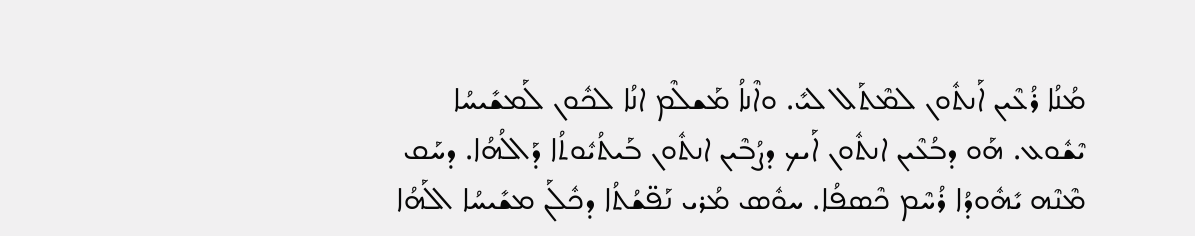ܡܳܢܳܐ ܪܳܥܶܝܢ ܐܰܢܬܽܘܢ ܠܡܶܬܰܠ ܠܝܺ. ܘܐܶܢܐܳ ܡܰܫܠܶܡ ܐܢܳܐ ܠܟܽܘܢ ܠܰܡܫܺܝܚܳܐ ܝܶܫܽܘܥ. ܗܰܘ ܕܒܳܥܶܝܢ ܐܢܬܽܘܢ ܐܰܝܟ ܕܨܳܒܶܝܢ ܐܢܬܽܘܢ ܒܰܝܬܳܝܽܘܬܳܐ ܕܰܐܠܳܗܳܐ. ܕܚܰܩ ܡܶܢܶܗ ܝܺܗܽܘܕܳܐ ܪܳܚܶܡ ܟܶܣܦܳܐ. ܚܘܽܣ ܡܳܪܝ ܢܰܦ̈ܫܳܬܳܐ ܕܟܽܠܰܢ ܡܫܺܝܚܳܐ ܐܠܰܗܳܐ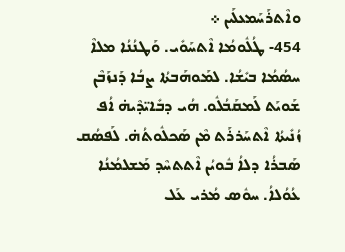ܘܐܶܬܪܰܚܰܡܥܠܰܝܢ ܀
454- ܛܳܠܽܘܡܳܐ ܐܶܬܚܰܘܺܝ. ܘܰܛܢܳܢܳܐ ܡܠܐܶ ܚܣܳܡܳܐ ܒܝܺܫܳܐ. ܠܡܰܘܗܰܒܬܳܐ ܨܒܳܐ ܕܰܢܙܰܒܶܢ ܫܰܘܝܰܬ ܠܰܡܩܰܒܳܠܽܘ. ܗܳܝ ܕܒܺܐܝ̈ܕܶܝܗ̇ ܐܳܦ ܙܳܢܺܝܬܳܐ ܐܶܬܚܰܪܪܰܬ ܡܶܢ ܣܰܟܠܽܘܬܳܗ̇. ܠܰܦܣܳܩ ܣܰܒܪܳܐ ܕܠܐܳ ܒܽܘܝܳܢ ܐܶܬܬܚܶܕ ܡܰܫܠܡܳܢܳܐ ܥܳܘܳܠܐܳ. ܚܘܽܣ ܡܳܪܝ ܥܰܠ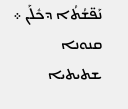ܢܰܦ̈ܫܳܬܳܐ ܕܟܽܠܰܢ ܀
ܩܢܘܢܐ ܫܬܝܬܝܐ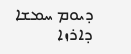ܕܝܘܡ ܚܡܫܐ ܕܐܪܙܐ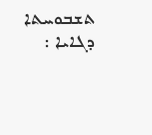ܬܫܒܘܚܬܐ ܕܓܐܝܐ :